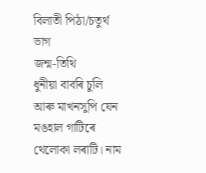বিলাতী পিঠা/চতুৰ্থ ভাগ
জন্ম-তিথি
ধুনীয়া বাবৰি চুলি আৰু মাখনসুপি যেন মঙহাল গাটিৰে থেলোকা লৰাটি। নাম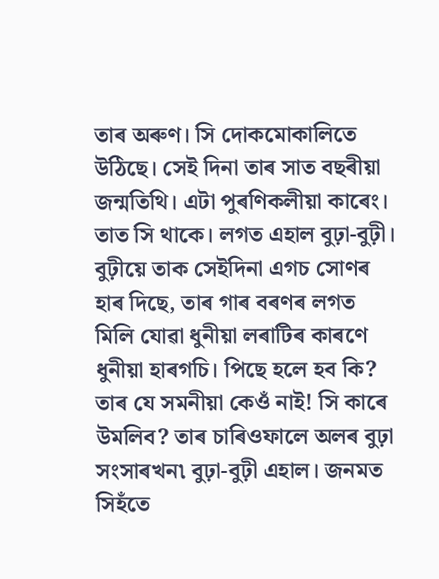তাৰ অৰুণ। সি দোকমোকালিতে উঠিছে। সেই দিনা তাৰ সাত বছৰীয়া জন্মতিথি। এটা পুৰণিকলীয়া কাৰেং। তাত সি থাকে। লগত এহাল বুঢ়া-বুঢ়ী। বুঢ়ীয়ে তাক সেইদিনা এগচ সোণৰ হাৰ দিছে, তাৰ গাৰ বৰণৰ লগত মিলি যোৱা ধুনীয়া লৰাটিৰ কাৰণে ধুনীয়া হাৰগচি। পিছে হলে হব কি? তাৰ যে সমনীয়া কেওঁ নাই! সি কাৰে উমলিব? তাৰ চাৰিওফালে অলৰ বুঢ়া সংসাৰখন৷ বুঢ়া-বুঢ়ী এহাল। জনমত সিহঁতে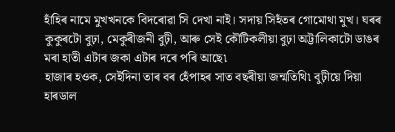হাঁহিৰ নামে মুখখনকে বিদৰোৱা সি দেখা নাই। সদায় সিহঁতৰ গোমোথা মুখ। ঘৰৰ কুকুৰটো বুঢ়া, মেকুৰীজনী বুঢ়ী, আৰু সেই কৌটিকলীয়া বুঢ়া অট্টালিকাটো ডাঙৰ মৰা হাতী এটাৰ জকা এটাৰ দৰে পৰি আছে৷
হাজাৰ হওক, সেইদিনা তাৰ বৰ হেঁপাহৰ সাত বছৰীয়া জন্মতিথি৷ বুঢ়ীয়ে দিয়া হাৰডাল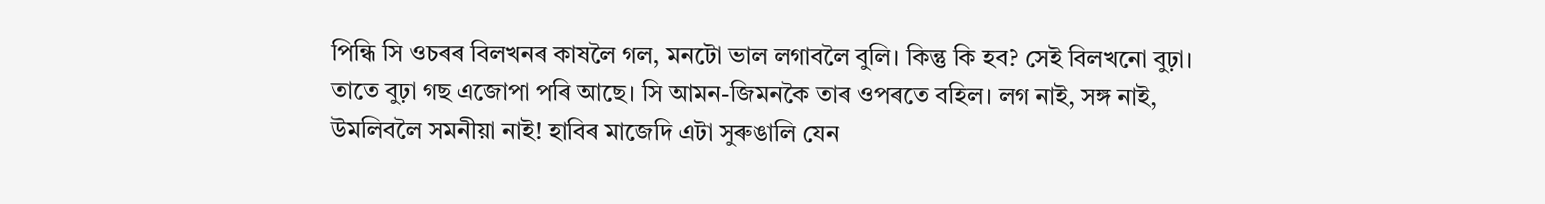পিন্ধি সি ওচৰৰ বিলখনৰ কাষলৈ গল, মনটো ভাল লগাবলৈ বুলি। কিন্তু কি হব? সেই বিলখনো বুঢ়া। তাতে বুঢ়া গছ এজোপা পৰি আছে। সি আমন-জিমনকৈ তাৰ ওপৰতে বহিল। লগ নাই, সঙ্গ নাই, উমলিবলৈ সমনীয়া নাই! হাবিৰ মাজেদি এটা সুৰুঙালি যেন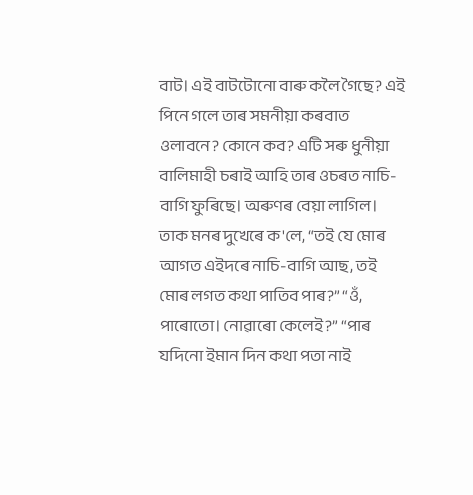বাট। এই বাটটোনো বাৰু কলৈ গৈছে? এই পিনে গলে তাৰ সমনীয়া কৰবাত ওলাবনে? কোনে কব? এটি সৰু ধুনীয়া বালিমাহী চৰাই আহি তাৰ ওচৰত নাচি-বাগি ফুৰিছে। অৰুণৰ বেয়া লাগিল। তাক মনৰ দুখেৰে ক'লে, “তই যে মোৰ আগত এইদৰে নাচি-বাগি আছ, তই মোৰ লগত কথা পাতিব পাৰ?” “ওঁ, পাৰোতো। নোৱাৰো কেলেই?” “পাৰ যদিনো ইমান দিন কথা পতা নাই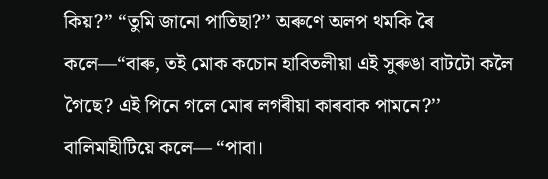কিয়?’’ “তুমি জানো পাতিছা?’’ অৰুণে অলপ থমকি ৰৈ কলে—“বাৰু, তই মোক কচোন হাবিতলীয়া এই সুৰুঙা বাটটো কলৈ গৈছে? এই পিনে গলে মোৰ লগৰীয়া কাৰবাক পামনে?’’ বালিমাহীটিয়ে কলে— “পাবা।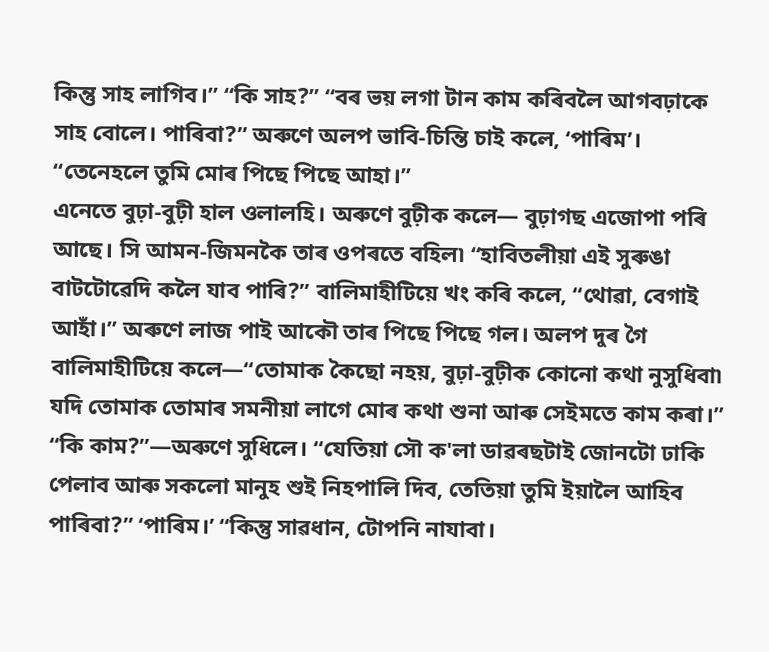কিন্তু সাহ লাগিব।” “কি সাহ?” “বৰ ভয় লগা টান কাম কৰিবলৈ আগবঢ়াকে সাহ বোলে। পাৰিবা?” অৰুণে অলপ ভাবি-চিন্তি চাই কলে, ‘পাৰিম’। “তেনেহলে তুমি মোৰ পিছে পিছে আহা।”
এনেতে বুঢ়া-বুঢ়ী হাল ওলালহি। অৰুণে বুঢ়ীক কলে— বুঢ়াগছ এজোপা পৰি আছে। সি আমন-জিমনকৈ তাৰ ওপৰতে বহিল৷ “হাবিতলীয়া এই সুৰুঙা বাটটোৱেদি কলৈ যাব পাৰি?” বালিমাহীটিয়ে খং কৰি কলে, “থোৱা, বেগাই আহাঁ।” অৰুণে লাজ পাই আকৌ তাৰ পিছে পিছে গল। অলপ দুৰ গৈ বালিমাহীটিয়ে কলে—“তোমাক কৈছো নহয়, বুঢ়া-বুঢ়ীক কোনো কথা নুসুধিবা৷ যদি তোমাক তোমাৰ সমনীয়া লাগে মোৰ কথা শুনা আৰু সেইমতে কাম কৰা।” “কি কাম?”—অৰুণে সুধিলে। “যেতিয়া সৌ ক'লা ডাৱৰছটাই জোনটো ঢাকি পেলাব আৰু সকলো মানুহ শুই নিহপালি দিব, তেতিয়া তুমি ইয়ালৈ আহিব পাৰিবা?” ‘পাৰিম।’ “কিন্তু সাৱধান, টোপনি নাযাবা।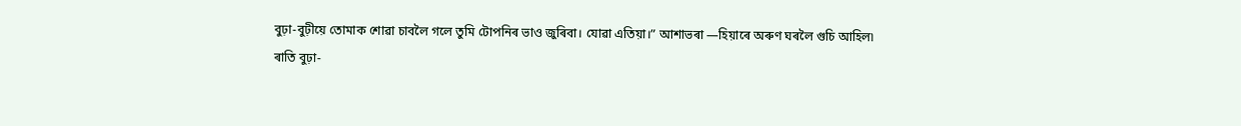বুঢ়া-বুঢ়ীয়ে তোমাক শোৱা চাবলৈ গলে তুমি টোপনিৰ ভাও জুৰিবা। যোৱা এতিয়া।” আশাভৰা —হিয়াৰে অৰুণ ঘৰলৈ গুচি আহিল৷
ৰাতি বুঢ়া-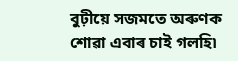বুঢ়ীয়ে সজমতে অৰুণক শোৱা এবাৰ চাই গলহি৷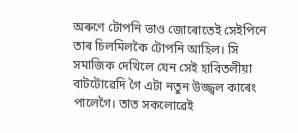অৰুণে টোপনি ভাও জোৰোতেই সেইপিনে তাৰ চিলমিলকৈ টোপনি আহিল। সি সমাজিক দেখিলে যেন সেই হাবিতলীয়া বাটটোৱেদি গৈ এটা নতুন উজ্জ্বল কাৰেং পালেগৈ। তাত সকলোৱেই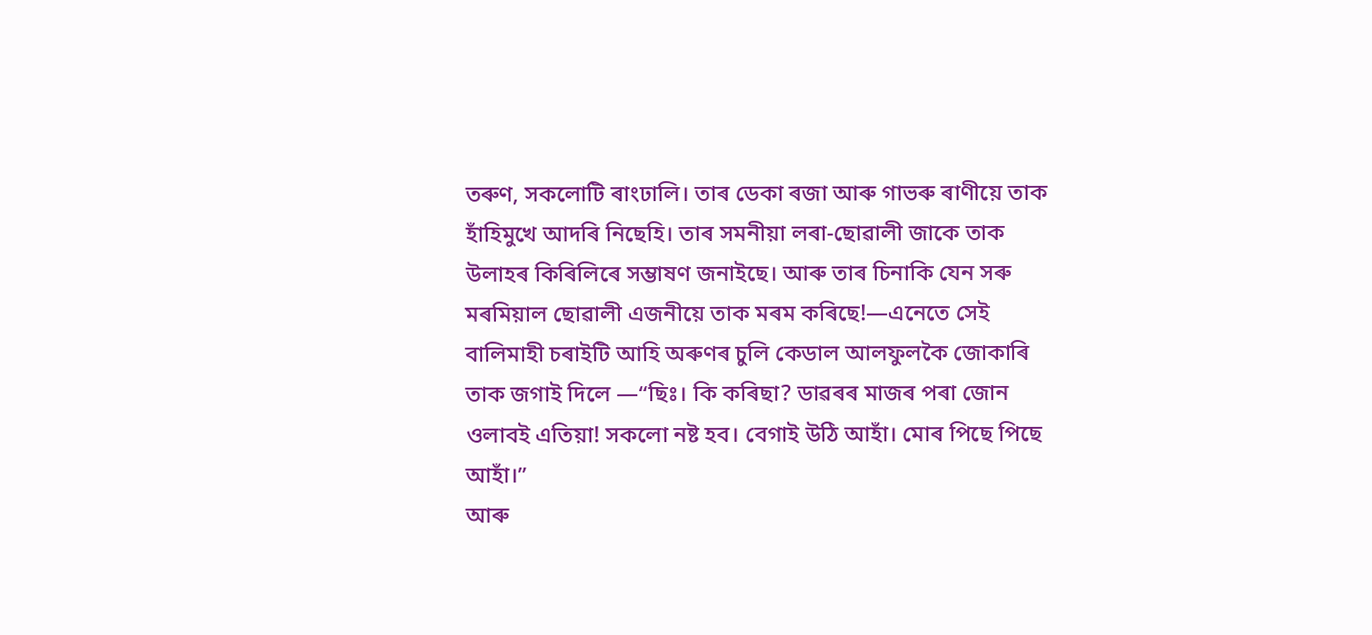তৰুণ, সকলোটি ৰাংঢালি। তাৰ ডেকা ৰজা আৰু গাভৰু ৰাণীয়ে তাক হাঁহিমুখে আদৰি নিছেহি। তাৰ সমনীয়া লৰা-ছোৱালী জাকে তাক উলাহৰ কিৰিলিৰে সম্ভাষণ জনাইছে। আৰু তাৰ চিনাকি যেন সৰু মৰমিয়াল ছোৱালী এজনীয়ে তাক মৰম কৰিছে!—এনেতে সেই বালিমাহী চৰাইটি আহি অৰুণৰ চুলি কেডাল আলফুলকৈ জোকাৰি তাক জগাই দিলে —“ছিঃ। কি কৰিছা? ডাৱৰৰ মাজৰ পৰা জোন ওলাবই এতিয়া! সকলো নষ্ট হব। বেগাই উঠি আহাঁ। মোৰ পিছে পিছে আহাঁ।”
আৰু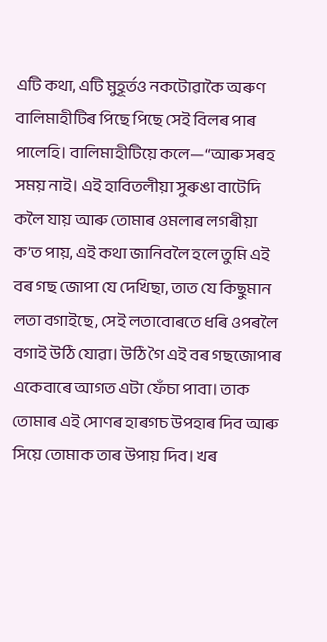এটি কথা, এটি মুহূৰ্তও নকটোৱাকৈ অৰুণ বালিমাহীটিৰ পিছে পিছে সেই বিলৰ পাৰ পালেহি। বালিমাহীটিয়ে কলে—“আৰু সৰহ সময় নাই। এই হাবিতলীয়া সুৰুঙা বাটেদি কলৈ যায় আৰু তোমাৰ ওমলাৰ লগৰীয়া ক’ত পায়, এই কথা জানিবলৈ হলে তুমি এই বৰ গছ জোপা যে দেখিছা, তাত যে কিছুমান লতা বগাইছে, সেই লতাবোৰতে ধৰি ওপৰলৈ বগাই উঠি যোৱা। উঠি গৈ এই বৰ গছজোপাৰ একেবাৰে আগত এটা ফেঁচা পাবা। তাক তোমাৰ এই সোণৰ হাৰগচ উপহাৰ দিব আৰু সিয়ে তোমাক তাৰ উপায় দিব। খৰ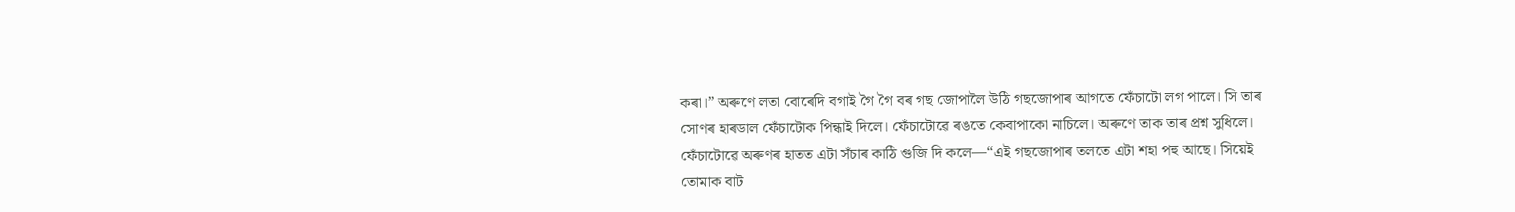কৰা।” অৰুণে লতা বোৰেদি বগাই গৈ গৈ বৰ গছ জোপালৈ উঠি গছজোপাৰ আগতে ফেঁচাটো লগ পালে। সি তাৰ সোণৰ হাৰডাল ফেঁচাটোক পিন্ধাই দিলে। ফেঁচাটোৱে ৰঙতে কেবাপাকো নাচিলে। অৰুণে তাক তাৰ প্ৰশ্ন সুধিলে। ফেঁচাটোৱে অৰুণৰ হাতত এটা সঁচাৰ কাঠি গুজি দি কলে—“এই গছজোপাৰ তলতে এটা শহা পহু আছে। সিয়েই তোমাক বাট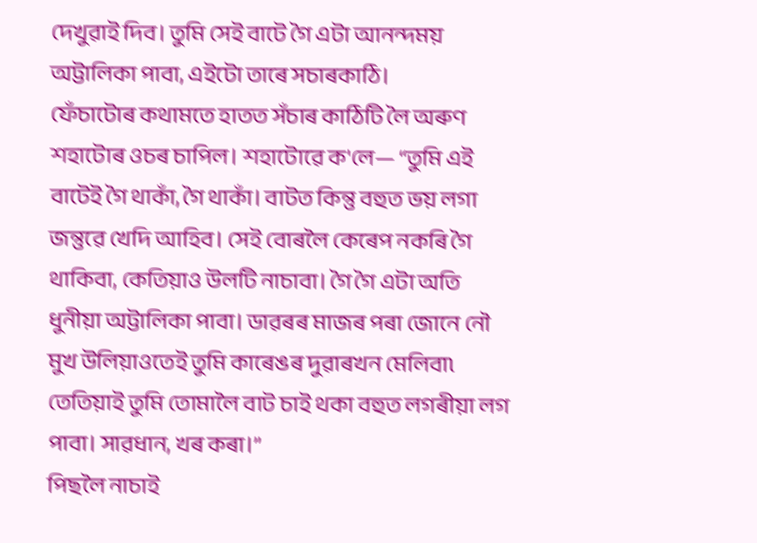দেখুৱাই দিব। তুমি সেই বাটে গৈ এটা আনন্দময় অট্টালিকা পাবা, এইটো তাৰে সচাৰকাঠি।
ফেঁচাটোৰ কথামতে হাতত সঁচাৰ কাঠিটি লৈ অৰুণ শহাটোৰ ওচৰ চাপিল। শহাটোৱে ক'লে— “তুমি এই বাটেই গৈ থাকাঁ, গৈ থাকাঁ। বাটত কিন্তু বহুত ভয় লগা জন্তুৱে খেদি আহিব। সেই বোৰলৈ কেৰেপ নকৰি গৈ থাকিবা, কেতিয়াও উলটি নাচাবা। গৈ গৈ এটা অতি ধুনীয়া অট্টালিকা পাবা। ডাৱৰৰ মাজৰ পৰা জোনে নৌ মুখ উলিয়াওতেই তুমি কাৰেঙৰ দুৱাৰখন মেলিবা৷ তেতিয়াই তুমি তোমালৈ বাট চাই থকা বহুত লগৰীয়া লগ পাবা। সাৱধান, খৰ কৰা।”
পিছলৈ নাচাই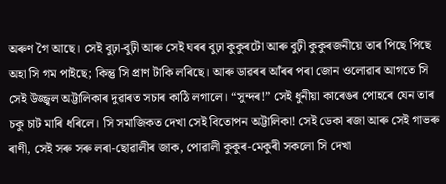অৰুণ গৈ আছে। সেই বুঢ়া-বুঢ়ী আৰু সেই ঘৰৰ বুঢ়া কুকুৰটো আৰু বুঢ়ী কুকুৰজনীয়ে তাৰ পিছে পিছে অহা সি গম পাইছে; কিন্তু সি প্ৰাণ টাকি লৰিছে। আৰু ডাৱৰৰ আঁৰৰ পৰা জোন ওলোৱাৰ আগতে সি সেই উজ্জ্বল অট্টালিকাৰ দুৱাৰত সচাৰ কাঠি লগালে। “সুন্দৰ!” সেই ধুনীয়া কাৰেঙৰ পোহৰে যেন তাৰ চকু চাট মাৰি ধৰিলে। সি সমাজিকত দেখা সেই বিতোপন অট্টালিকা! সেই ডেকা ৰজা আৰু সেই গাভৰু ৰাণী, সেই সৰু সৰু লৰা-ছোৱালীৰ জাক, পোৱালী কুকুৰ-মেকুৰী সকলো সি দেখা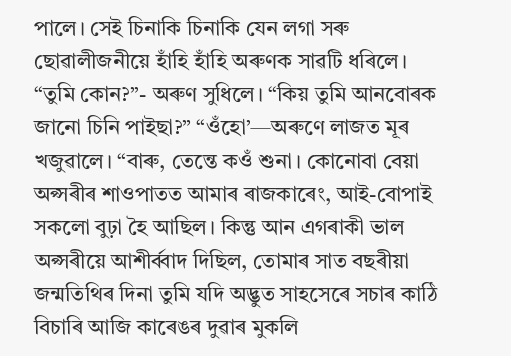পালে। সেই চিনাকি চিনাকি যেন লগা সৰু ছোৱালীজনীয়ে হাঁহি হাঁহি অৰুণক সাৱটি ধৰিলে। “তুমি কোন?’’- অৰুণ সুধিলে। “কিয় তুমি আনবোৰক জানো চিনি পাইছা?” “ওঁহো’—অৰুণে লাজত মূৰ খজুৱালে। “বাৰু, তেন্তে কওঁ শুনা। কোনোবা বেয়া অপ্সৰীৰ শাওপাতত আমাৰ ৰাজকাৰেং, আই-বোপাই সকলো বুঢ়া হৈ আছিল। কিন্তু আন এগৰাকী ভাল অপ্সৰীয়ে আশীৰ্ব্বাদ দিছিল, তোমাৰ সাত বছৰীয়া জন্মতিথিৰ দিনা তুমি যদি অদ্ভুত সাহসেৰে সচাৰ কাঠি বিচাৰি আজি কাৰেঙৰ দুৱাৰ মুকলি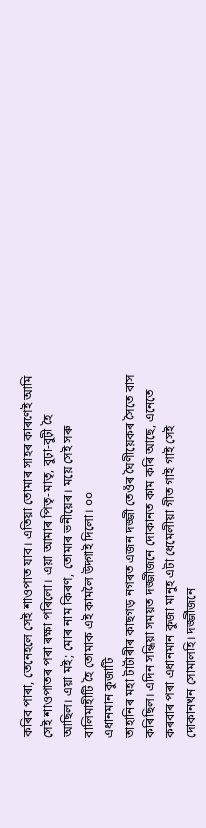কৰিব পাৰা, তেনেহলে সেই শাওপাত যাব। এতিয়া তোমাৰ সাহৰ কাৰণেই আমি সেই শাওপাতৰ পৰা ৰক্ষা পৰিলো। এয়া আমাৰ পিতৃ-মাতৃ, বুঢ়া-বুঢ়ী হৈ আছিল। এয়া মই; মোৰ নাম কিৰণ, তোমাৰ ভনীয়েৰ। ময়ে সেই সৰু বালিমাহীটি হৈ তোমাক এই কামলৈ উদ্গাই দিলো। ০০
এধানমান কুজাটি
তাহানিৰ মহা টাৰ্টাৰীৰ কাছগড় নগৰত এজন দৰ্জ্জী তেওঁৰ ঘৈণীয়েকৰ সৈতে বাস কৰিছিল। এদিন সন্ধিয়া সময়ত দৰ্জ্জীজনে দোকানত কাম কৰি আছে, এনেতে কৰবাৰ পৰা এধানমান কুজা মানুহ এটা ধেমেলীয়া গীত গাই গাই সেই দোকানখন সোমালহি। দৰ্জ্জীজনে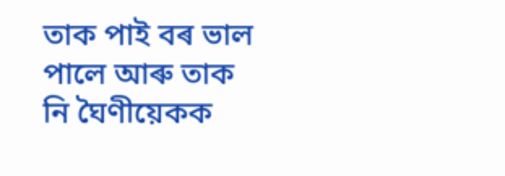তাক পাই বৰ ভাল পালে আৰু তাক নি ঘৈণীয়েকক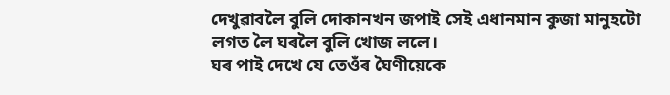দেখুৱাবলৈ বুলি দোকানখন জপাই সেই এধানমান কুজা মানুহটো লগত লৈ ঘৰলৈ বুলি খোজ ললে।
ঘৰ পাই দেখে যে তেওঁৰ ঘৈণীয়েকে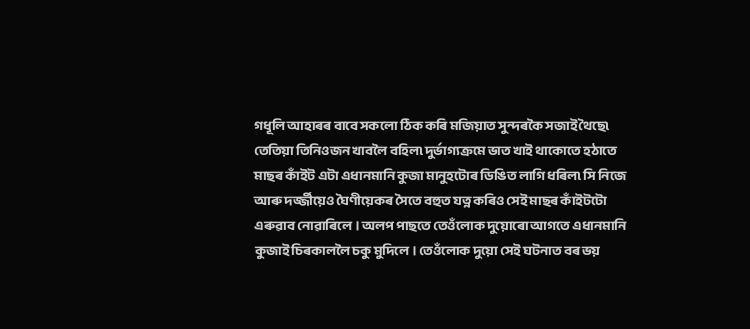গধূলি আহাৰৰ বাবে সকলো ঠিক কৰি মজিয়াত সুন্দৰকৈ সজাই থৈছে৷ তেতিয়া তিনিওজন খাবলৈ বহিল৷ দুৰ্ভাগ্যক্ৰমে ভাত খাই থাকোতে হঠাতে মাছৰ কাঁইট এটা এধানমানি কুজা মানুহটোৰ ডিঙিত লাগি ধৰিল৷ সি নিজে আৰু দৰ্জ্জীয়েও ঘৈণীয়েকৰ সৈতে বহুত যত্ন কৰিও সেই মাছৰ কাঁইটটো এৰুৱাব নোৱাৰিলে। অলপ পাছতে তেওঁলোক দুয়োৰো আগতে এধানমানি কুজাই চিৰকাললৈ চকু মুদিলে। তেওঁলোক দুয়ো সেই ঘটনাত বৰ ভয়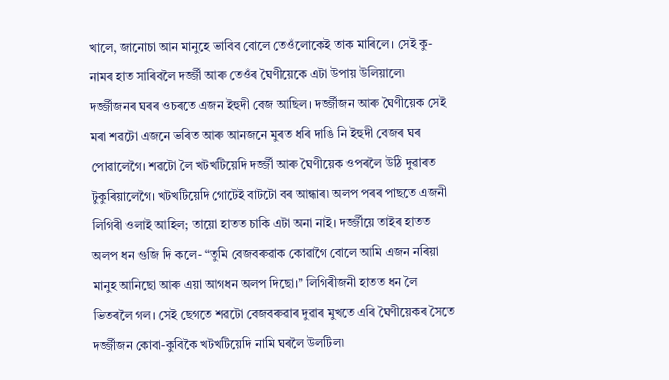খালে, জানোচা আন মানুহে ভাবিব বোলে তেওঁলোকেই তাক মাৰিলে। সেই কু-নামৰ হাত সাৰিবলৈ দৰ্জ্জী আৰু তেওঁৰ ঘৈণীয়েকে এটা উপায় উলিয়ালে৷
দৰ্জ্জীজনৰ ঘৰৰ ওচৰতে এজন ইহুদী বেজ আছিল। দৰ্জ্জীজন আৰু ঘৈণীয়েক সেই মৰা শৱটো এজনে ভৰিত আৰু আনজনে মুৰত ধৰি দাঙি নি ইহুদী বেজৰ ঘৰ পোৱালেগৈ। শৱটো লৈ খটখটিয়েদি দৰ্জ্জী আৰু ঘৈণীয়েক ওপৰলৈ উঠি দুৱাৰত টুকুৰিয়ালেগৈ। খটখটিয়েদি গোটেই বাটটো বৰ আন্ধাৰ৷ অলপ পৰৰ পাছতে এজনী লিগিৰী ওলাই আহিল; তায়ো হাতত চাকি এটা অনা নাই। দৰ্জ্জীয়ে তাইৰ হাতত অলপ ধন গুজি দি কলে- “তুমি বেজবৰুৱাক কোৱাগৈ বোলে আমি এজন নৰিয়া মানুহ আনিছো আৰু এয়া আগধন অলপ দিছো।’’ লিগিৰীজনী হাতত ধন লৈ ভিতৰলৈ গল। সেই ছেগতে শৱটো বেজবৰুৱাৰ দুৱাৰ মুখতে এৰি ঘৈণীয়েকৰ সৈতে দৰ্জ্জীজন কোবা-কুবিকৈ খটখটিয়েদি নামি ঘৰলৈ উলটিল৷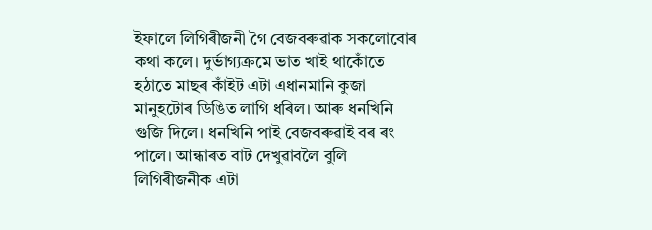ইফালে লিগিৰীজনী গৈ বেজবৰুৱাক সকলোবোৰ কথা কলে। দুৰ্ভাগ্যক্ৰমে ভাত খাই থাকোঁতে হঠাতে মাছৰ কাঁইট এটা এধানমানি কুজা মানুহটোৰ ডিঙিত লাগি ধৰিল। আৰু ধনখিনি গুজি দিলে। ধনখিনি পাই বেজবৰুৱাই বৰ ৰং পালে। আন্ধাৰত বাট দেখুৱাবলৈ বুলি লিগিৰীজনীক এটা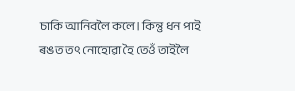চাকি আনিবলৈ কলে। কিন্তু ধন পাই ৰঙত তৎ নোহোৱা হৈ তেওঁ তাইলৈ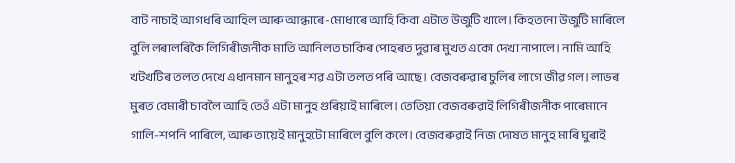বাট নাচাই আগধৰি আহিল আৰু আন্ধাৰে-মোধাৰে আহি কিবা এটাত উজুটি খালে। কিহতনো উজুটি মাৰিলে বুলি লৰালৰিকৈ লিগিৰীজনীক মাতি আনিলত চাকিৰ পোহৰত দুৱাৰ মুখত একো দেখা নাপালে। নামি আহি খটখটিৰ তলত দেখে এধানমান মানুহৰ শৱ এটা তলত পৰি আছে। বেজবৰুৱাৰ চুলিৰ লাগে জীৱ গল। লাভৰ মুৰত বেমাৰী চাবলৈ আহি তেওঁ এটা মানুহ গুৰিয়াই মাৰিলে। তেতিয়া বেজবৰুৱাই লিগিৰীজনীক পাৰেমানে গালি-শপনি পাৰিলে, আৰু তায়েই মানুহটো মাৰিলে বুলি কলে। বেজবৰুৱাই নিজ দোষত মানুহ মাৰি ঘুৰাই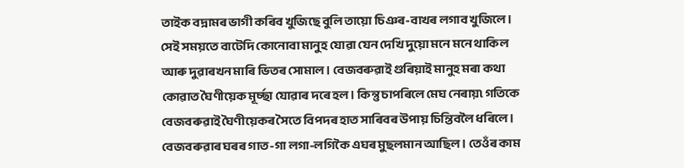তাইক বদ্নামৰ ভাগী কৰিব খুজিছে বুলি তায়ো চিঞৰ-বাখৰ লগাব খুজিলে। সেই সময়তে বাটেদি কোনোবা মানুহ যোৱা যেন দেখি দুয়ো মনে মনে থাকিল আৰু দুৱাৰখন মাৰি ভিতৰ সোমাল। বেজবৰুৱাই গুৰিয়াই মানুহ মৰা কথা কোৱাত ঘৈণীয়েক মূৰ্চ্ছা যোৱাৰ দৰে হল। কিন্তু চাপৰিলে মেঘ নেৰায়৷ গতিকে বেজবৰুৱাই ঘৈণীয়েকৰ সৈতে বিপদৰ হাত সাৰিবৰ উপায় চিন্তিবলৈ ধৰিলে।
বেজবৰুৱাৰ ঘৰৰ গাত-গা লগা-লগিকৈ এঘৰ মুছলমান আছিল। তেওঁৰ কাম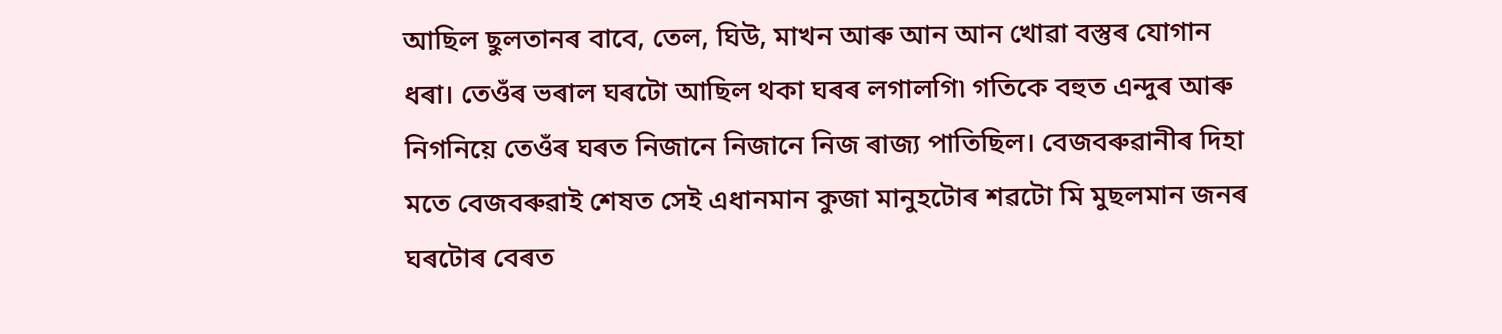আছিল ছুলতানৰ বাবে, তেল, ঘিউ, মাখন আৰু আন আন খোৱা বস্তুৰ যোগান ধৰা। তেওঁৰ ভৰাল ঘৰটো আছিল থকা ঘৰৰ লগালগি৷ গতিকে বহুত এন্দুৰ আৰু নিগনিয়ে তেওঁৰ ঘৰত নিজানে নিজানে নিজ ৰাজ্য পাতিছিল। বেজবৰুৱানীৰ দিহা মতে বেজবৰুৱাই শেষত সেই এধানমান কুজা মানুহটোৰ শৱটো মি মুছলমান জনৰ ঘৰটোৰ বেৰত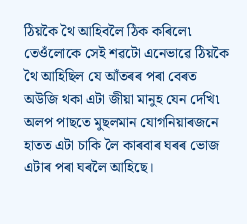ঠিয়কৈ থৈ আহিবলৈ ঠিক কৰিলে৷ তেওঁলোকে সেই শৱটো এনেভাৱে ঠিয়কৈ থৈ আহিছিল যে আঁতৰৰ পৰা বেৰত অউজি থকা এটা জীয়া মানুহ যেন দেখি৷ অলপ পাছতে মুছলমান যোগনিয়াৰজনে হাতত এটা চাকি লৈ কাৰবাৰ ঘৰৰ ভোজ এটাৰ পৰা ঘৰলৈ আহিছে।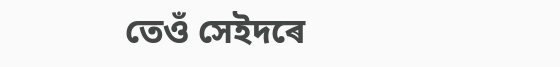তেওঁ সেইদৰে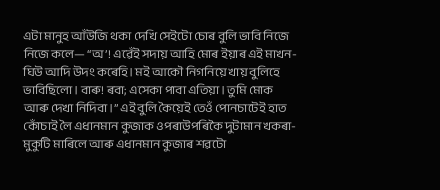এটা মানুহ আঁউজি থকা দেখি সেইটো চোৰ বুলি ভাবি নিজে নিজে কলে— “অ’! এৱেঁই সদায় আহি মোৰ ইয়াৰ এই মাখন-ঘিউ আদি উদং কৰেহি। মই আকৌ নিগনিয়ে খায় বুলিহে ভাবিছিলো। বাৰু! ৰবা; এসেকা পাবা এতিয়া। তুমি মোক আৰু দেখা নিদিবা।” এই বুলি কৈয়েই তেওঁ পোনচাটেই হাত কোঁচাই লৈ এধানমান কুজাক ওপৰাউপৰিকৈ দুটামান খকৰা-মুকুটি মাৰিলে আৰু এধানমান কুজাৰ শৱটো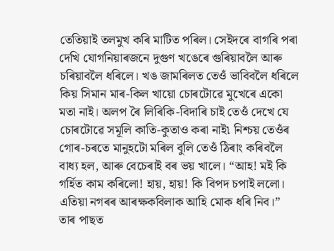তেতিয়াই তলমুখ কৰি মাটিত পৰিল। সেইদৰে বাগৰি পৰা দেখি যোগনিয়াৰজনে দুগুণ খঙেৰে গুৰিয়াবলৈ আৰু চৰিয়াবলৈ ধৰিলে। খঙ জামৰিলত তেওঁ ভাবিবলৈ ধৰিলে কিয় সিমান মাৰ-কিল খায়ো চোৰটোৱে মুখেৰে একো মতা নাই। অলপ ৰৈ লিৰিকি-বিদাৰি চাই তেওঁ দেখে যে চোৰটোৱে সমূলি কাতি-কুতাও কৰা নাই৷ নিশ্চয় তেওঁৰ গোৰ-চৰতে মানুহটো মৰিল বুলি তেওঁ ঠিৰাং কৰিবলৈ বাধ্য হল, আৰু বেচেৰাই বৰ ভয় খালে। “আহ! মই কি গৰ্হিত কাম কৰিলো! হায়, হায়! কি বিপদ চপাই ললো। এতিয়া নগৰৰ আৰক্ষকবিলাক আহি মোক ধৰি নিব।”
তাৰ পাছত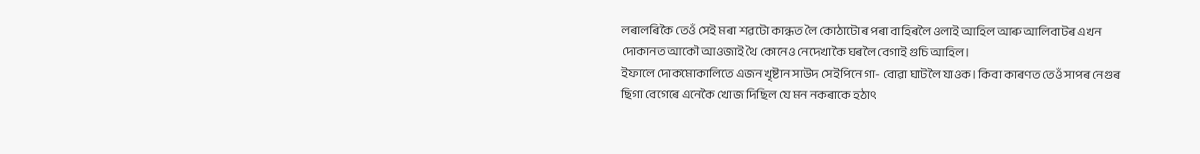লৰালৰিকৈ তেওঁ সেই মৰা শৱটো কান্ধত লৈ কোঠাটোৰ পৰা বাহিৰলৈ ওলাই আহিল আৰু আলিবাটৰ এখন দোকানত আকৌ আওজাই থৈ কোনেও নেদেখাকৈ ঘৰলৈ বেগাই গুচি আহিল।
ইফালে দোকমোকালিতে এজন খৃষ্টান সাউদ সেইপিনে গা- বোৱা ঘাটলৈ যাওক। কিবা কাৰণত তেওঁ সাপৰ নেগুৰ ছিগা বেগেৰে এনেকৈ খোজ দিছিল যে মন নকৰাকে হঠাৎ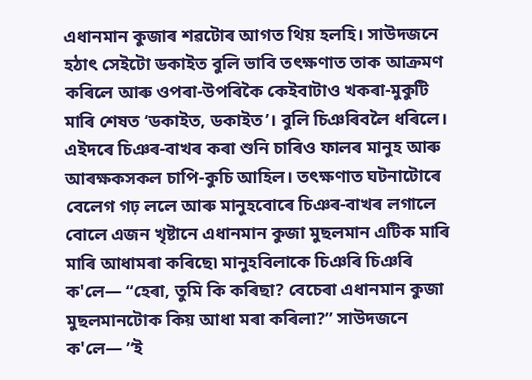এধানমান কুজাৰ শৱটোৰ আগত থিয় হলহি। সাউদজনে হঠাৎ সেইটো ডকাইত বুলি ভাবি তৎক্ষণাত তাক আক্ৰমণ কৰিলে আৰু ওপৰা-উপৰিকৈ কেইবাটাও খকৰা-মুকুটি মাৰি শেষত ‘ডকাইত, ডকাইত’। বুলি চিঞৰিবলৈ ধৰিলে।
এইদৰে চিঞৰ-বাখৰ কৰা শুনি চাৰিও ফালৰ মানুহ আৰু আৰক্ষকসকল চাপি-কুচি আহিল। তৎক্ষণাত ঘটনাটোৰে বেলেগ গঢ় ললে আৰু মানুহবোৰে চিঞৰ-বাখৰ লগালে বোলে এজন খৃষ্টানে এধানমান কুজা মুছলমান এটিক মাৰি মাৰি আধামৰা কৰিছে৷ মানুহবিলাকে চিঞৰি চিঞৰি ক'লে— “হেৰা, তুমি কি কৰিছা? বেচেৰা এধানমান কুজা মুছলমানটোক কিয় আধা মৰা কৰিলা?’’ সাউদজনে ক'লে— ’‘ই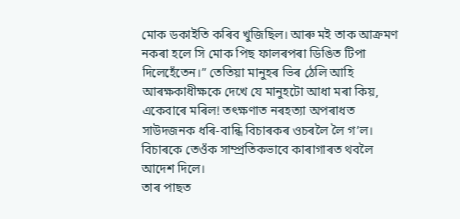মোক ডকাইতি কৰিব খুজিছিল। আৰু মই তাক আক্ৰমণ নকৰা হলে সি মোক পিছ ফালৰপৰা ডিঙিত টিপা দিলেহেঁতেন।” তেতিয়া মানুহৰ ভিৰ ঠেলি আহি আৰক্ষকাধীক্ষকে দেখে যে মানুহটো আধা মৰা কিয়, একেবাৰে মৰিল! তৎক্ষণাত নৰহত্যা অপৰাধত সাউদজনক ধৰি-বান্ধি বিচাৰকৰ ওচৰলৈ লৈ গ’ল। বিচাৰকে তেওঁক সাম্প্ৰতিকভাবে কাৰাগাৰত থবলৈ আদেশ দিলে।
তাৰ পাছত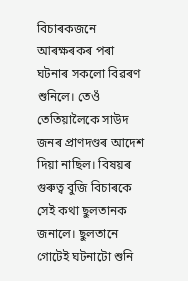বিচাৰকজনে আৰক্ষৰকৰ পৰা ঘটনাৰ সকলো বিৱৰণ শুনিলে। তেওঁ তেতিয়ালৈকে সাউদ জনৰ প্ৰাণদণ্ডৰ আদেশ দিয়া নাছিল। বিষয়ৰ গুৰুত্ব বুজি বিচাৰকে সেই কথা ছুলতানক জনালে। ছুলতানে গোটেই ঘটনাটো শুনি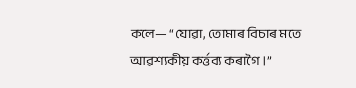কলে— “যোৱা, তোমাৰ বিচাৰ মতে আৱশ্যকীয় কৰ্ত্তব্য কৰাগৈ।”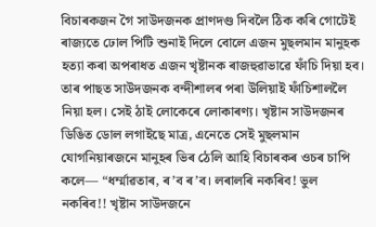বিচাৰকজন গৈ সাউদজনক প্ৰাণদণ্ড দিবলৈ ঠিক কৰি গোটেই ৰাজ্যতে ঢোল পিটি শুনাই দিলে বোলে এজন মুছলমান মানুহক হত্যা কৰা অপৰাধত এজন খৃষ্টানক ৰাজহুৱাভাৱে ফাঁচি দিয়া হব।
তাৰ পাছত সাউদজনক বন্দীশালৰ পৰা উলিয়াই ফাঁচিশাললৈ নিয়া হল। সেই ঠাই লোকেৰে লোকাৰণ্য। খৃষ্টান সাউদজনৰ ডিঙিত ডোল লগাইছে মাত্ৰ, এনেতে সেই মুছলমান যোগনিয়াৰজনে মানুহৰ ভিৰ ঠেলি আহি বিচাৰকৰ ওচৰ চাপি কলে— “ধৰ্ম্মাৱতাৰ, ৰ’ব ৰ’ব। লৰালৰি নকৰিব! ভুল নকৰিব!! খৃষ্টান সাউদজনে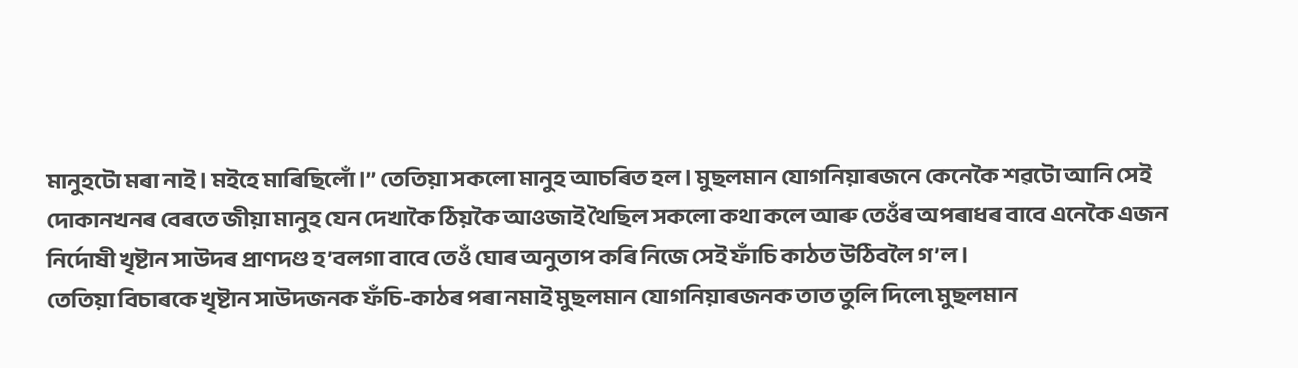মানুহটো মৰা নাই। মইহে মাৰিছিলোঁ।’’ তেতিয়া সকলো মানুহ আচৰিত হল। মুছলমান যোগনিয়াৰজনে কেনেকৈ শৱটো আনি সেই দোকানখনৰ বেৰতে জীয়া মানুহ যেন দেখাকৈ ঠিয়কৈ আওজাই থৈছিল সকলো কথা কলে আৰু তেওঁৰ অপৰাধৰ বাবে এনেকৈ এজন নিৰ্দোষী খৃষ্টান সাউদৰ প্ৰাণদণ্ড হ’বলগা বাবে তেওঁ ঘোৰ অনুতাপ কৰি নিজে সেই ফাঁচি কাঠত উঠিবলৈ গ’ল।
তেতিয়া বিচাৰকে খৃষ্টান সাউদজনক ফঁচি-কাঠৰ পৰা নমাই মুছলমান যোগনিয়াৰজনক তাত তুলি দিলে৷ মুছলমান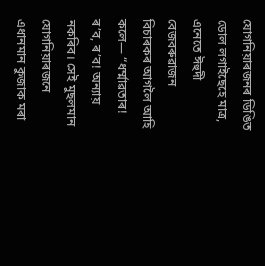যোগনিয়াৰজনৰ ডিঙিত ডোল লগাইছেহে মাত্ৰ, এনেতে ঈহুদী বেজবৰুৱাজন বিচাৰকৰ আগলৈ আহি কলে— “ধৰ্ম্মাৱতাৰ! ৰ’ব, ৰ’ব! অন্যায় নকৰিব। সেই মুছলমান যোগনিয়াৰজনে এধানমান কুজাক মৰা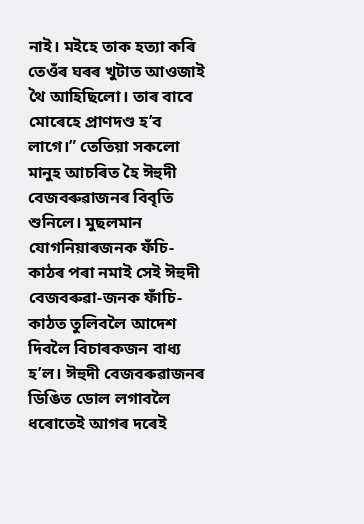নাই। মইহে তাক হত্যা কৰি তেওঁৰ ঘৰৰ খুটাত আওজাই থৈ আহিছিলো। তাৰ বাবে মোৰেহে প্ৰাণদণ্ড হ’ব লাগে।” তেতিয়া সকলো মানুহ আচৰিত হৈ ঈহুদী বেজবৰুৱাজনৰ বিবৃতি শুনিলে। মুছলমান যোগনিয়াৰজনক ফঁচি-কাঠৰ পৰা নমাই সেই ঈহুদী বেজবৰুৱা-জনক ফাঁচি-কাঠত তুলিবলৈ আদেশ দিবলৈ বিচাৰকজন বাধ্য হ’ল। ঈহুদী বেজবৰুৱাজনৰ ডিঙিত ডোল লগাবলৈ ধৰোতেই আগৰ দৰেই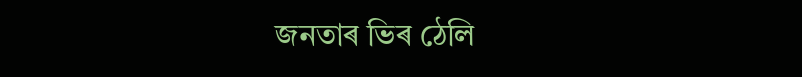জনতাৰ ভিৰ ঠেলি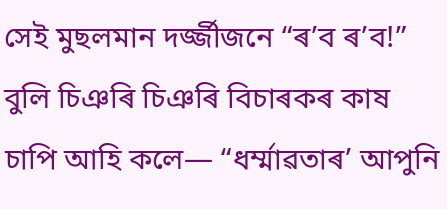সেই মুছলমান দৰ্জ্জীজনে “ৰ’ব ৰ’ব!” বুলি চিঞৰি চিঞৰি বিচাৰকৰ কাষ চাপি আহি কলে— “ধৰ্ম্মাৱতাৰ’ আপুনি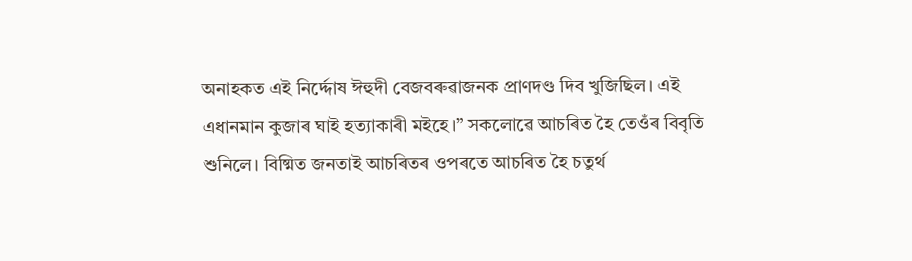অনাহকত এই নিৰ্দ্দোষ ঈহুদী বেজবৰুৱাজনক প্ৰাণদণ্ড দিব খুজিছিল। এই এধানমান কুজাৰ ঘাই হত্যাকাৰী মইহে।” সকলোৱে আচৰিত হৈ তেওঁৰ বিবৃতি শুনিলে। বিষ্মিত জনতাই আচৰিতৰ ওপৰতে আচৰিত হৈ চতুৰ্থ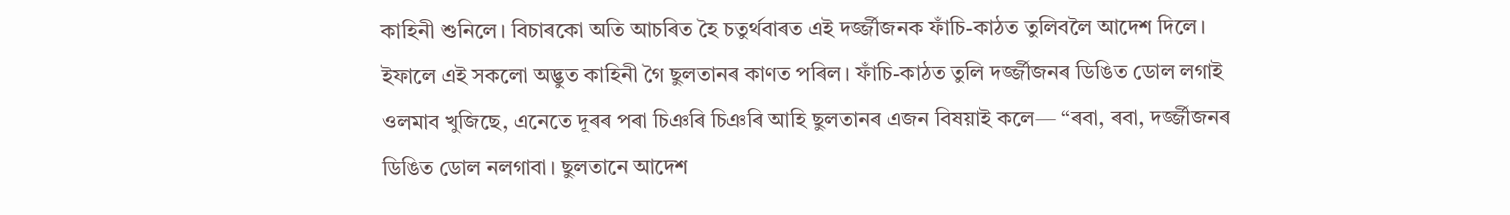কাহিনী শুনিলে। বিচাৰকো অতি আচৰিত হৈ চতুৰ্থবাৰত এই দৰ্জ্জীজনক ফাঁচি-কাঠত তুলিবলৈ আদেশ দিলে। ইফালে এই সকলো অদ্ভুত কাহিনী গৈ ছুলতানৰ কাণত পৰিল। ফাঁচি-কাঠত তুলি দৰ্জ্জীজনৰ ডিঙিত ডোল লগাই ওলমাব খুজিছে, এনেতে দূৰৰ পৰা চিঞৰি চিঞৰি আহি ছুলতানৰ এজন বিষয়াই কলে— “ৰবা, ৰবা, দৰ্জ্জীজনৰ ডিঙিত ডোল নলগাবা। ছুলতানে আদেশ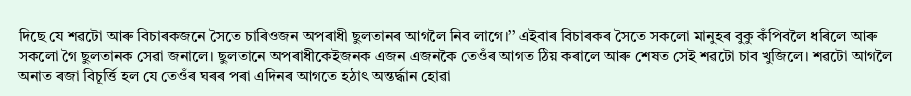দিছে যে শৱটো আৰু বিচাৰকজনে সৈতে চাৰিওজন অপৰাধী ছুলতানৰ আগলৈ নিব লাগে।’’ এইবাৰ বিচাৰকৰ সৈতে সকলো মানুহৰ বুকু কঁপিবলৈ ধৰিলে আৰু সকলো গৈ ছুলতানক সেৱা জনালে। ছুলতানে অপৰাধীকেইজনক এজন এজনকৈ তেওঁৰ আগত ঠিয় কৰালে আৰু শেষত সেই শৱটো চাব খুজিলে। শৱটো আগলৈ অনাত ৰজা বিচূৰ্ত্তি হল যে তেওঁৰ ঘৰৰ পৰা এদিনৰ আগতে হঠাৎ অন্তৰ্দ্ধান হোৱা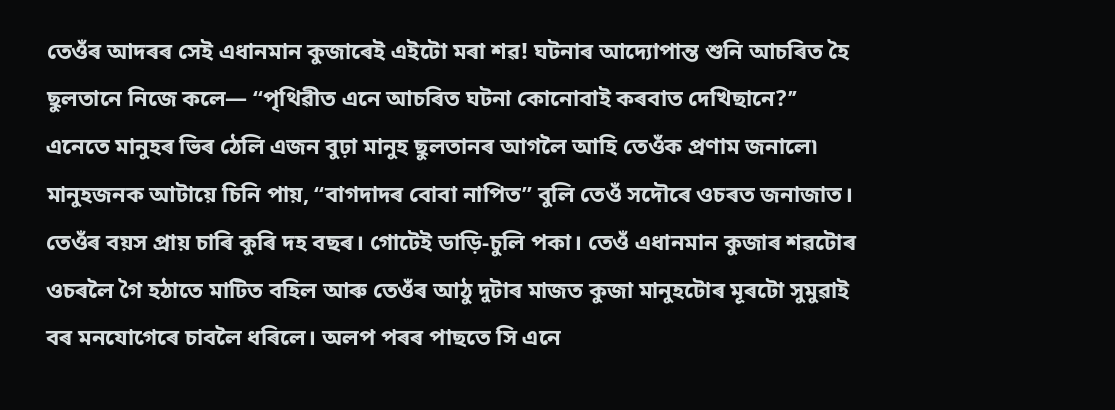তেওঁৰ আদৰৰ সেই এধানমান কুজাৰেই এইটো মৰা শৱ! ঘটনাৰ আদ্যোপান্ত শুনি আচৰিত হৈ ছুলতানে নিজে কলে— “পৃথিৱীত এনে আচৰিত ঘটনা কোনোবাই কৰবাত দেখিছানে?’’
এনেতে মানুহৰ ভিৰ ঠেলি এজন বুঢ়া মানুহ ছুলতানৰ আগলৈ আহি তেওঁক প্ৰণাম জনালে৷ মানুহজনক আটায়ে চিনি পায়, “বাগদাদৰ বোবা নাপিত” বুলি তেওঁ সদৌৰে ওচৰত জনাজাত। তেওঁৰ বয়স প্ৰায় চাৰি কুৰি দহ বছৰ। গোটেই ডাড়ি-চুলি পকা। তেওঁ এধানমান কুজাৰ শৱটোৰ ওচৰলৈ গৈ হঠাতে মাটিত বহিল আৰু তেওঁৰ আঠু দুটাৰ মাজত কুজা মানুহটোৰ মূৰটো সুমুৱাই বৰ মনযোগেৰে চাবলৈ ধৰিলে। অলপ পৰৰ পাছতে সি এনে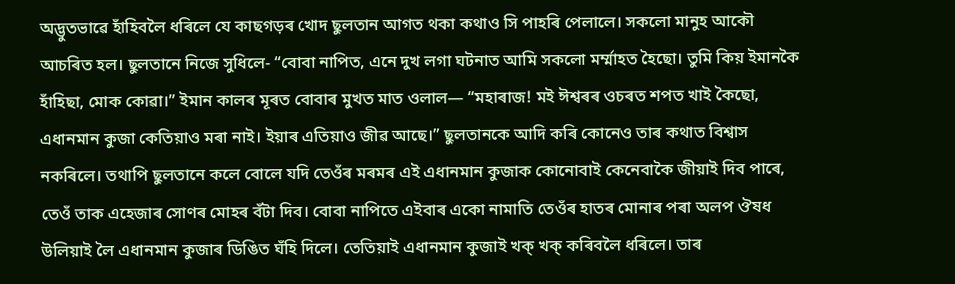অদ্ভুতভাৱে হাঁহিবলৈ ধৰিলে যে কাছগড়ৰ খোদ ছুলতান আগত থকা কথাও সি পাহৰি পেলালে। সকলো মানুহ আকৌ আচৰিত হল। ছুলতানে নিজে সুধিলে- “বোবা নাপিত, এনে দুখ লগা ঘটনাত আমি সকলো মৰ্ম্মাহত হৈছো। তুমি কিয় ইমানকৈ হাঁহিছা, মোক কোৱা।” ইমান কালৰ মূৰত বোবাৰ মুখত মাত ওলাল— “মহাৰাজ! মই ঈশ্বৰৰ ওচৰত শপত খাই কৈছো, এধানমান কুজা কেতিয়াও মৰা নাই। ইয়াৰ এতিয়াও জীৱ আছে।” ছুলতানকে আদি কৰি কোনেও তাৰ কথাত বিশ্বাস নকৰিলে। তথাপি ছুলতানে কলে বোলে যদি তেওঁৰ মৰমৰ এই এধানমান কুজাক কোনোবাই কেনেবাকৈ জীয়াই দিব পাৰে, তেওঁ তাক এহেজাৰ সোণৰ মোহৰ বঁটা দিব। বোবা নাপিতে এইবাৰ একো নামাতি তেওঁৰ হাতৰ মোনাৰ পৰা অলপ ঔষধ উলিয়াই লৈ এধানমান কুজাৰ ডিঙিত ঘঁহি দিলে। তেতিয়াই এধানমান কুজাই খক্ খক্ কৰিবলৈ ধৰিলে। তাৰ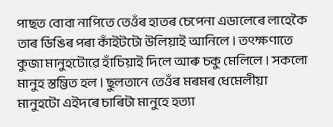পাছত বোবা নাপিতে তেওঁৰ হাতৰ চেপেনা এডালেৰে লাহেকৈ তাৰ ডিঙিৰ পৰা কাঁইটটো উলিয়াই আনিলে। তৎক্ষণাতে কুজা মানুহটোৱে হাঁচিয়াই দিলে আৰু চকু মেলিলে। সকলো মানুহ স্তম্ভিত হল। ছুলতানে তেওঁৰ মৰমৰ ধেমেলীয়া মানুহটো এইদৰে চাৰিটা মানুহে হত্যা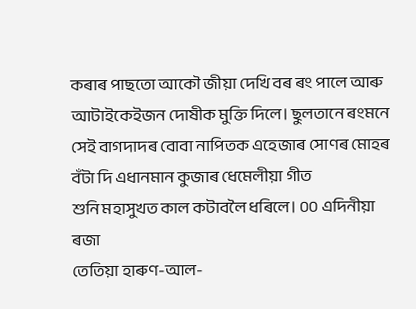কৰাৰ পাছতো আকৌ জীয়া দেখি বৰ ৰং পালে আৰু আটাইকেইজন দোষীক মুক্তি দিলে। ছুলতানে ৰংমনে সেই বাগদাদৰ বোবা নাপিতক এহেজাৰ সোণৰ মোহৰ বঁটা দি এধানমান কুজাৰ ধেমেলীয়া গীত
শুনি মহাসুখত কাল কটাবলৈ ধৰিলে। ০০ এদিনীয়া ৰজা
তেতিয়া হাৰুণ-আল-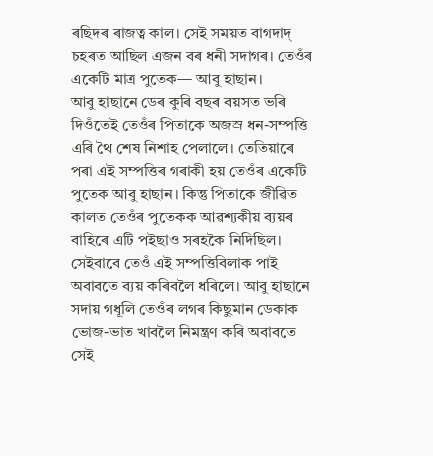ৰছিদৰ ৰাজত্ব কাল। সেই সময়ত বাগদাদ্ চহৰত আছিল এজন বৰ ধনী সদাগৰ। তেওঁৰ একেটি মাত্ৰ পুতেক— আবু হাছান।
আবু হাছানে ডেৰ কুৰি বছৰ বয়সত ভৰি দিওঁতেই তেওঁৰ পিতাকে অজস্ৰ ধন-সম্পত্তি এৰি থৈ শেষ নিশাহ পেলালে। তেতিয়াৰে পৰা এই সম্পত্তিৰ গৰাকী হয় তেওঁৰ একেটি পুতেক আবু হাছান। কিন্তু পিতাকে জীৱিত কালত তেওঁৰ পুতেকক আৱশ্যকীয় ব্যয়ৰ বাহিৰে এটি পইছাও সৰহকৈ নিদিছিল। সেইবাবে তেওঁ এই সম্পত্তিবিলাক পাই অবাবতে ব্যয় কৰিবলৈ ধৰিলে। আবু হাছানে সদায় গধূলি তেওঁৰ লগৰ কিছুমান ডেকাক ভোজ-ভাত খাবলৈ নিমন্ত্ৰণ কৰি অবাবতে সেই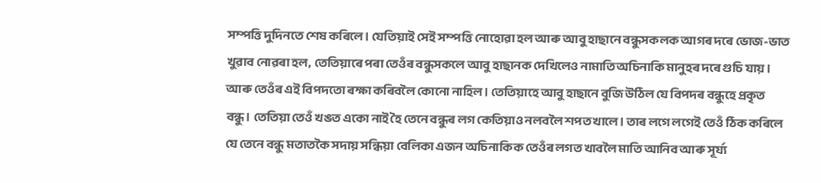সম্পত্তি দুদিনতে শেষ কৰিলে। যেতিয়াই সেই সম্পত্তি নোহোৱা হল আৰু আবু হাছানে বন্ধুসকলক আগৰ দৰে ভোজ-ভাত খুৱাব নোৱৰা হল, তেতিয়াৰে পৰা তেওঁৰ বন্ধুসকলে আবু হাছানক দেখিলেও নামাতি অচিনাকি মানুহৰ দৰে গুচি যায়। আৰু তেওঁৰ এই বিপদতো ৰক্ষা কৰিবলৈ কোনো নাহিল। তেতিয়াহে আবু হাছানে বুজি উঠিল যে বিপদৰ বন্ধুহে প্ৰকৃত বন্ধু। তেতিয়া তেওঁ খঙত একো নাই হৈ তেনে বন্ধুৰ লগ কেতিয়াও নলবলৈ শপত খালে। তাৰ লগে লগেই তেওঁ ঠিক কৰিলে যে তেনে বন্ধু মতাতকৈ সদায় সন্ধিয়া বেলিকা এজন অচিনাকিক তেওঁৰ লগত খাবলৈ মাতি আনিব আৰু সূৰ্য্য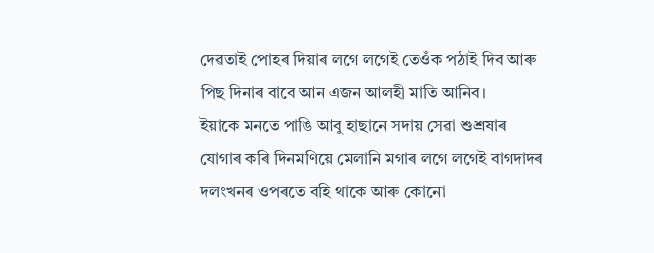দেৱতাই পোহৰ দিয়াৰ লগে লগেই তেওঁক পঠাই দিব আৰু পিছ দিনাৰ বাবে আন এজন আলহী মাতি আনিব।
ইয়াকে মনতে পাঙি আবু হাছানে সদায় সেৱা শুশ্ৰষাৰ যোগাৰ কৰি দিনমণিয়ে মেলানি মগাৰ লগে লগেই বাগদাদৰ দলংখনৰ ওপৰতে বহি থাকে আৰু কোনো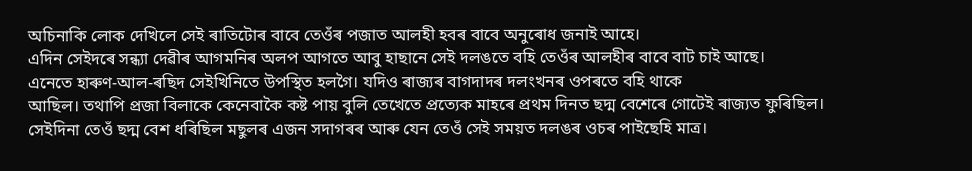অচিনাকি লোক দেখিলে সেই ৰাতিটোৰ বাবে তেওঁৰ পজাত আলহী হবৰ বাবে অনুৰোধ জনাই আহে।
এদিন সেইদৰে সন্ধ্যা দেৱীৰ আগমনিৰ অলপ আগতে আবু হাছানে সেই দলঙতে বহি তেওঁৰ আলহীৰ বাবে বাট চাই আছে।
এনেতে হাৰুণ-আল-ৰছিদ সেইখিনিতে উপস্থিত হলগৈ। যদিও ৰাজ্যৰ বাগদাদৰ দলংখনৰ ওপৰতে বহি থাকে
আছিল। তথাপি প্ৰজা বিলাকে কেনেবাকৈ কষ্ট পায় বুলি তেখেতে প্ৰত্যেক মাহৰে প্ৰথম দিনত ছদ্ম বেশেৰে গোটেই ৰাজ্যত ফুৰিছিল। সেইদিনা তেওঁ ছদ্ম বেশ ধৰিছিল মছুলৰ এজন সদাগৰৰ আৰু যেন তেওঁ সেই সময়ত দলঙৰ ওচৰ পাইছেহি মাত্ৰ।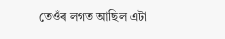তেওঁৰ লগত আছিল এটা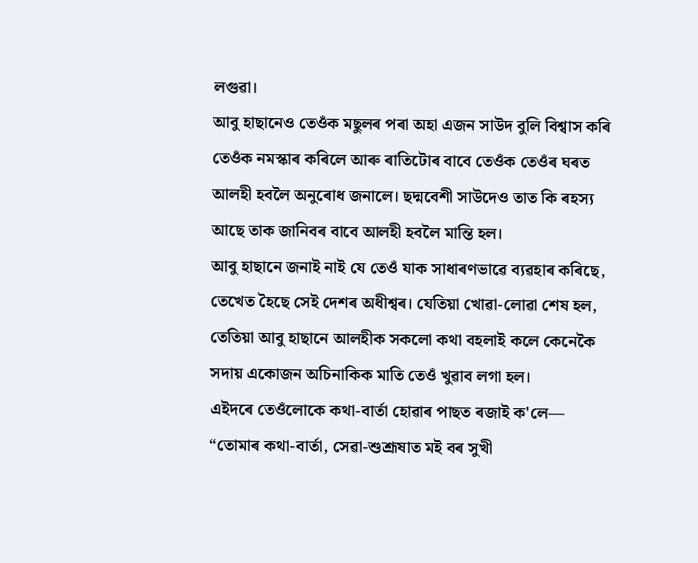লগুৱা।
আবু হাছানেও তেওঁক মছুলৰ পৰা অহা এজন সাউদ বুলি বিশ্বাস কৰি তেওঁক নমস্কাৰ কৰিলে আৰু ৰাতিটোৰ বাবে তেওঁক তেওঁৰ ঘৰত আলহী হবলৈ অনুৰোধ জনালে। ছদ্মবেশী সাউদেও তাত কি ৰহস্য আছে তাক জানিবৰ বাবে আলহী হবলৈ মান্তি হল।
আবু হাছানে জনাই নাই যে তেওঁ যাক সাধাৰণভাৱে ব্যৱহাৰ কৰিছে, তেখেত হৈছে সেই দেশৰ অধীশ্বৰ। যেতিয়া খোৱা-লোৱা শেষ হল, তেতিয়া আবু হাছানে আলহীক সকলো কথা বহলাই কলে কেনেকৈ সদায় একোজন অচিনাকিক মাতি তেওঁ খুৱাব লগা হল।
এইদৰে তেওঁলোকে কথা-বাৰ্তা হোৱাৰ পাছত ৰজাই ক'লে— “তোমাৰ কথা-বাৰ্তা, সেৱা-শুশ্ৰূষাত মই বৰ সুখী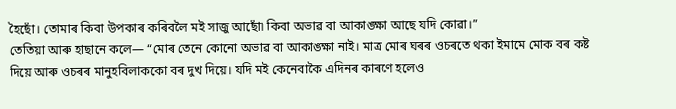হৈছোঁ। তোমাৰ কিবা উপকাৰ কৰিবলৈ মই সাজু আছোঁ৷ কিবা অভাৱ বা আকাঙ্ক্ষা আছে যদি কোৱা।”
তেতিয়া আৰু হাছানে কলে— “মোৰ তেনে কোনো অভাৱ বা আকাঙ্ক্ষা নাই। মাত্ৰ মোৰ ঘৰৰ ওচৰতে থকা ইমামে মোক বৰ কষ্ট দিয়ে আৰু ওচৰৰ মানুহবিলাককো বৰ দুখ দিয়ে। যদি মই কেনেবাকৈ এদিনৰ কাৰণে হলেও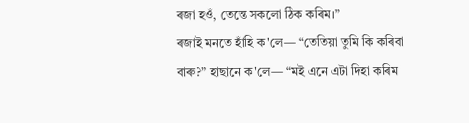ৰজা হওঁ, তেন্তে সকলো ঠিক কৰিম।”
ৰজাই মনতে হাঁহি ক'লে— “তেতিয়া তুমি কি কৰিবা বাৰু?” হাছানে ক'লে— “মই এনে এটা দিহা কৰিম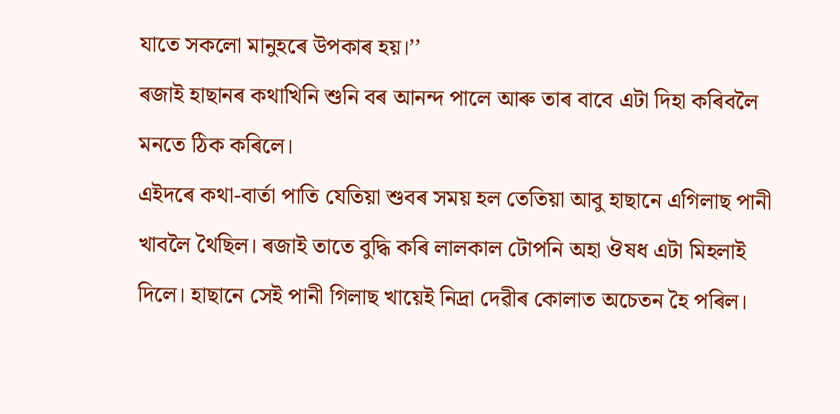যাতে সকলো মানুহৰে উপকাৰ হয়।’’
ৰজাই হাছানৰ কথাখিনি শুনি বৰ আনন্দ পালে আৰু তাৰ বাবে এটা দিহা কৰিবলৈ মনতে ঠিক কৰিলে।
এইদৰে কথা-বাৰ্তা পাতি যেতিয়া শুবৰ সময় হল তেতিয়া আবু হাছানে এগিলাছ পানী খাবলৈ থৈছিল। ৰজাই তাতে বুদ্ধি কৰি লালকাল টোপনি অহা ঔষধ এটা মিহলাই দিলে। হাছানে সেই পানী গিলাছ খায়েই নিদ্ৰা দেৱীৰ কোলাত অচেতন হৈ পৰিল।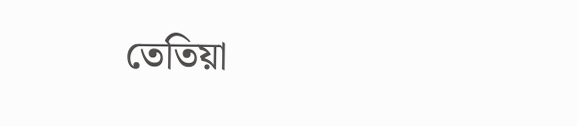তেতিয়া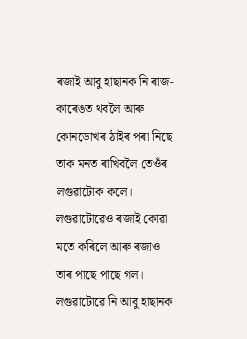ৰজাই আবু হাছানক নি ৰাজ-কাৰেঙত থবলৈ আৰু কোনডোখৰ ঠাইৰ পৰা নিছে তাক মনত ৰাখিবলৈ তেওঁৰ লগুৱাটোক কলে। লগুৱাটোৱেও ৰজাই কোৱা মতে কৰিলে আৰু ৰজাও তাৰ পাছে পাছে গল। লগুৱাটোৱে নি আবু হাছানক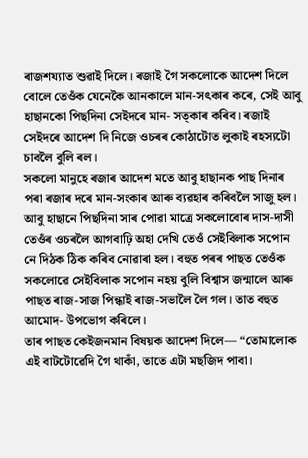ৰাজশয্যাত শুৱাই দিলে। ৰজাই গৈ সকলোকে আদেশ দিলে বোলে তেওঁক যেনেকৈ আনকালে মান-সৎকাৰ কৰে, সেই আবু হাছানকো পিছদিনা সেইদৰে মান- সত্কাৰ কৰিব। ৰজাই সেইদৰে আদেশ দি নিজে ওচৰৰ কোঠাটোত লুকাই ৰহস্যটো চাবলৈ বুলি ৰল।
সকলো মানুহে ৰজাৰ আদেশ মতে আবু হাছানক পাছ দিনাৰ পৰা ৰজাৰ দৰে মান-সংকাৰ আৰু ব্যৱহাৰ কৰিবলৈ সাজু হল। আবু হাছানে পিছদিনা সাৰ পোৱা মাত্ৰে সকলোবোৰ দাস-দাসী তেওঁৰ ওচৰলৈ আগবাঢ়ি অহা দেখি তেওঁ সেইবিলাক সপোন নে দিঠক ঠিক কৰিব নোৱাৰা হল। বহুত পৰৰ পাছত তেওঁক সকলোৱে সেইবিলাক সপোন নহয় বুলি বিশ্বাস জন্মালে আৰু পাছত ৰাজ-সাজ পিন্ধাই ৰাজ-সভালৈ লৈ গল। তাত বহুত আমোদ- উপভোগ কৰিলে।
তাৰ পাছত কেইজনমান বিষয়ক আদেশ দিলে— “তোমালোক এই বাটটোৱেদি গৈ থাকাঁ, তাতে এটা মছজিদ পাবা।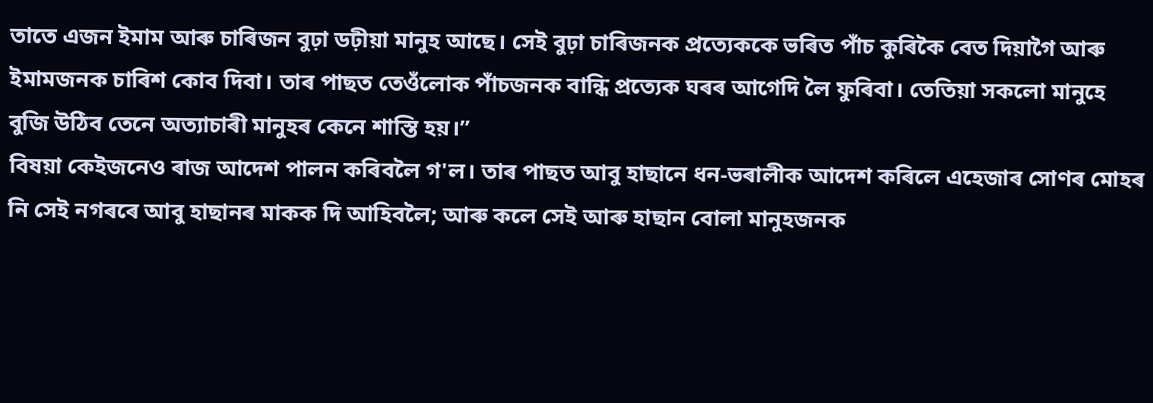তাতে এজন ইমাম আৰু চাৰিজন বুঢ়া ডঢ়ীয়া মানুহ আছে। সেই বুঢ়া চাৰিজনক প্ৰত্যেককে ভৰিত পাঁচ কুৰিকৈ বেত দিয়াগৈ আৰু ইমামজনক চাৰিশ কোব দিবা। তাৰ পাছত তেওঁলোক পাঁচজনক বান্ধি প্ৰত্যেক ঘৰৰ আগেদি লৈ ফুৰিবা। তেতিয়া সকলো মানুহে বুজি উঠিব তেনে অত্যাচাৰী মানুহৰ কেনে শাস্তি হয়।”
বিষয়া কেইজনেও ৰাজ আদেশ পালন কৰিবলৈ গ'ল। তাৰ পাছত আবু হাছানে ধন-ভৰালীক আদেশ কৰিলে এহেজাৰ সোণৰ মোহৰ নি সেই নগৰৰে আবু হাছানৰ মাকক দি আহিবলৈ; আৰু কলে সেই আৰু হাছান বোলা মানুহজনক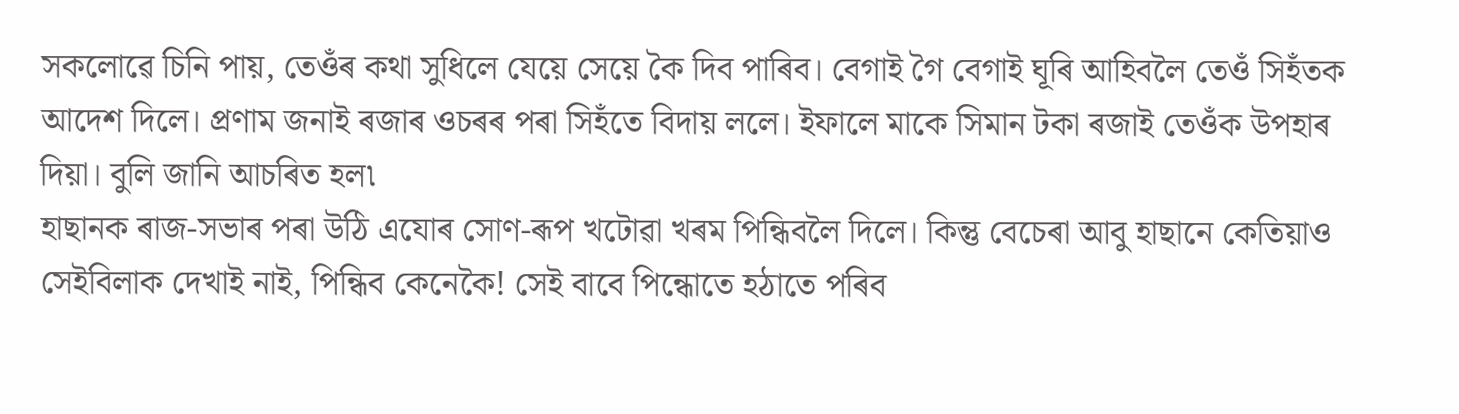সকলোৱে চিনি পায়, তেওঁৰ কথা সুধিলে যেয়ে সেয়ে কৈ দিব পাৰিব। বেগাই গৈ বেগাই ঘূৰি আহিবলৈ তেওঁ সিহঁতক আদেশ দিলে। প্ৰণাম জনাই ৰজাৰ ওচৰৰ পৰা সিহঁতে বিদায় ললে। ইফালে মাকে সিমান টকা ৰজাই তেওঁক উপহাৰ দিয়া। বুলি জানি আচৰিত হল৷
হাছানক ৰাজ-সভাৰ পৰা উঠি এযোৰ সোণ-ৰূপ খটোৱা খৰম পিন্ধিবলৈ দিলে। কিন্তু বেচেৰা আবু হাছানে কেতিয়াও সেইবিলাক দেখাই নাই, পিন্ধিব কেনেকৈ! সেই বাবে পিন্ধোতে হঠাতে পৰিব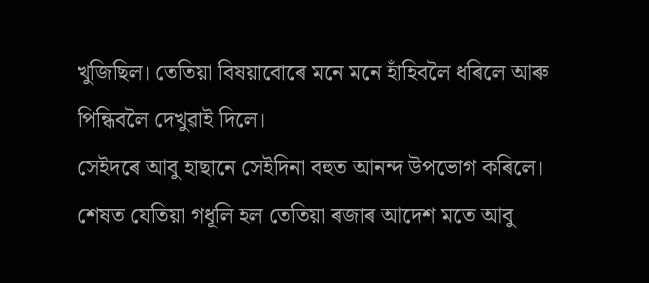খুজিছিল। তেতিয়া বিষয়াবোৰে মনে মনে হাঁহিবলৈ ধৰিলে আৰু পিন্ধিবলৈ দেখুৱাই দিলে।
সেইদৰে আবু হাছানে সেইদিনা বহুত আনন্দ উপভোগ কৰিলে। শেষত যেতিয়া গধূলি হল তেতিয়া ৰজাৰ আদেশ মতে আবু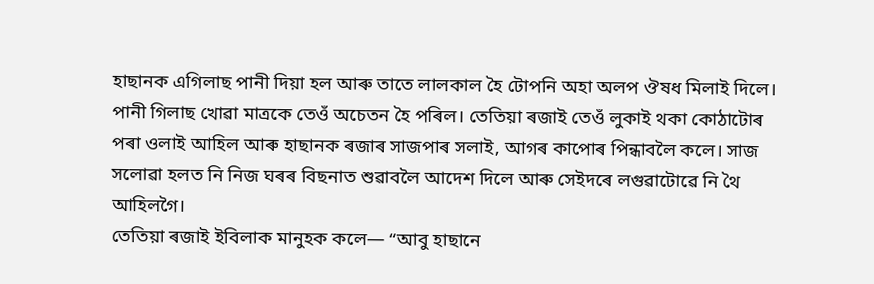হাছানক এগিলাছ পানী দিয়া হল আৰু তাতে লালকাল হৈ টোপনি অহা অলপ ঔষধ মিলাই দিলে। পানী গিলাছ খোৱা মাত্ৰকে তেওঁ অচেতন হৈ পৰিল। তেতিয়া ৰজাই তেওঁ লুকাই থকা কোঠাটোৰ পৰা ওলাই আহিল আৰু হাছানক ৰজাৰ সাজপাৰ সলাই, আগৰ কাপোৰ পিন্ধাবলৈ কলে। সাজ সলোৱা হলত নি নিজ ঘৰৰ বিছনাত শুৱাবলৈ আদেশ দিলে আৰু সেইদৰে লগুৱাটোৱে নি থৈ আহিলগৈ।
তেতিয়া ৰজাই ইবিলাক মানুহক কলে— “আবু হাছানে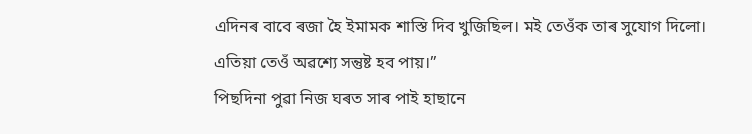এদিনৰ বাবে ৰজা হৈ ইমামক শাস্তি দিব খুজিছিল। মই তেওঁক তাৰ সুযোগ দিলো। এতিয়া তেওঁ অৱশ্যে সন্তুষ্ট হব পায়।”
পিছদিনা পুৱা নিজ ঘৰত সাৰ পাই হাছানে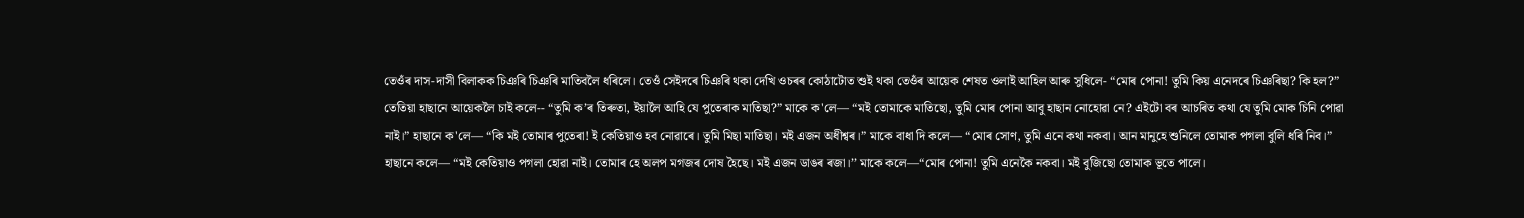তেওঁৰ দাস-দাসী বিলাকক চিঞৰি চিঞৰি মাতিবলৈ ধৰিলে। তেওঁ সেইদৰে চিঞৰি থকা দেখি ওচৰৰ কোঠাটোত শুই থকা তেওঁৰ আয়েক শেষত ওলাই আহিল আৰু সুধিলে- “মোৰ পোনা! তুমি কিয় এনেদৰে চিঞৰিছা? কি হল?” তেতিয়া হাছানে আয়েকলৈ চাই কলে-- “তুমি ক’ৰ তিৰুতা, ইয়ালৈ আহি যে পুতেৰাক মাতিছা?” মাকে ক'লে— “মই তোমাকে মাতিছো, তুমি মোৰ পোনা আবু হাছান নোহোৱা নে? এইটো বৰ আচৰিত কথা যে তুমি মোক চিনি পোৱা নাই।” হাছানে ক'লে— “কি মই তোমাৰ পুতেৰা! ই কেতিয়াও হব নোৱাৰে। তুমি মিছা মাতিছা। মই এজন অধীশ্বৰ।” মাকে বাধা দি কলে— “মোৰ সোণ, তুমি এনে কথা নকবা। আন মানুহে শুনিলে তোমাক পগলা বুলি ধৰি নিব।” হাছানে কলে— “মই কেতিয়াও পগলা হোৱা নাই। তোমাৰ হে অলপ মগজৰ দোষ হৈছে। মই এজন ডাঙৰ ৰজা।’’ মাকে কলে—“মোৰ পোনা! তুমি এনেকৈ নকবা। মই বুজিছো তোমাক ভূতে পালে।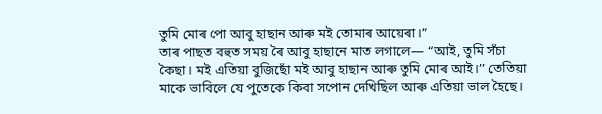তুমি মোৰ পো আবু হাছান আৰু মই তোমাৰ আয়েৰা।”
তাৰ পাছত বহুত সময় ৰৈ আবু হাছানে মাত লগালে— “আই, তুমি সঁচা কৈছা। মই এতিয়া বুজিছোঁ মই আবু হাছান আৰু তুমি মোৰ আই।’’ তেতিয়া মাকে ভাবিলে যে পুতেকে কিবা সপোন দেখিছিল আৰু এতিয়া ভাল হৈছে।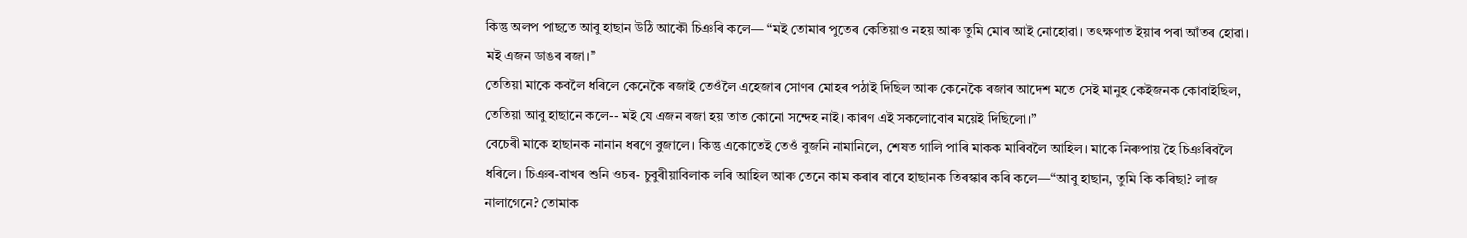কিন্তু অলপ পাছতে আবু হাছান উঠি আকৌ চিঞৰি কলে— “মই তোমাৰ পুতেৰ কেতিয়াও নহয় আৰু তুমি মোৰ আই নোহোৱা। তৎক্ষণাত ইয়াৰ পৰা আঁতৰ হোৱা। মই এজন ডাঙৰ ৰজা।’’
তেতিয়া মাকে কবলৈ ধৰিলে কেনেকৈ ৰজাই তেওঁলৈ এহেজাৰ সোণৰ মোহৰ পঠাই দিছিল আৰু কেনেকৈ ৰজাৰ আদেশ মতে সেই মানুহ কেইজনক কোবাইছিল, তেতিয়া আবু হাছানে কলে-- মই যে এজন ৰজা হয় তাত কোনো সন্দেহ নাই। কাৰণ এই সকলোবোৰ ময়েই দিছিলো।”
বেচেৰী মাকে হাছানক নানান ধৰণে বুজালে। কিন্তু একোতেই তেওঁ বুজনি নামানিলে, শেষত গালি পাৰি মাকক মাৰিবলৈ আহিল। মাকে নিৰুপায় হৈ চিঞৰিবলৈ ধৰিলে। চিঞৰ-বাখৰ শুনি ওচৰ- চুবুৰীয়াবিলাক লৰি আহিল আৰু তেনে কাম কৰাৰ বাবে হাছানক তিৰস্কাৰ কৰি কলে—“আবু হাছান, তুমি কি কৰিছা? লাজ নালাগেনে? তোমাক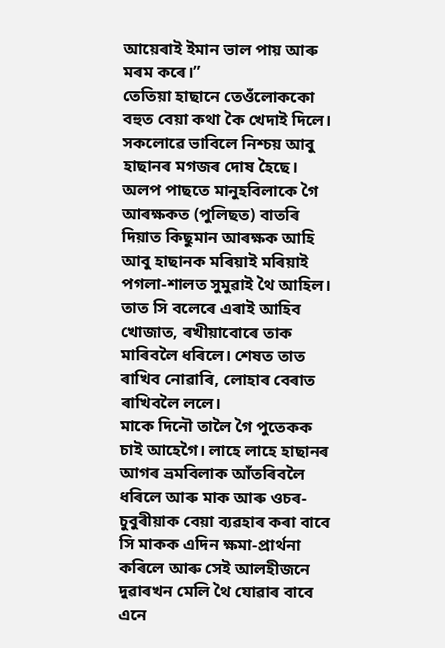আয়েৰাই ইমান ভাল পায় আৰু মৰম কৰে।”
তেতিয়া হাছানে তেওঁলোককো বহুত বেয়া কথা কৈ খেদাই দিলে। সকলোৱে ভাবিলে নিশ্চয় আবু হাছানৰ মগজৰ দোষ হৈছে।
অলপ পাছতে মানুহবিলাকে গৈ আৰক্ষকত (পুলিছত) বাতৰি দিয়াত কিছুমান আৰক্ষক আহি আবু হাছানক মৰিয়াই মৰিয়াই পগলা-শালত সুমুৱাই থৈ আহিল। তাত সি বলেৰে এৰাই আহিব খোজাত, ৰখীয়াবোৰে তাক মাৰিবলৈ ধৰিলে। শেষত তাত ৰাখিব নোৱাৰি, লোহাৰ বেৰাত ৰাখিবলৈ ললে।
মাকে দিনৌ তালৈ গৈ পুতেকক চাই আহেগৈ। লাহে লাহে হাছানৰ আগৰ ভ্ৰমবিলাক আঁতৰিবলৈ ধৰিলে আৰু মাক আৰু ওচৰ- চুবুৰীয়াক বেয়া ব্যৱহাৰ কৰা বাবে সি মাকক এদিন ক্ষমা-প্ৰাৰ্থনা কৰিলে আৰু সেই আলহীজনে দুৱাৰখন মেলি থৈ যোৱাৰ বাবে এনে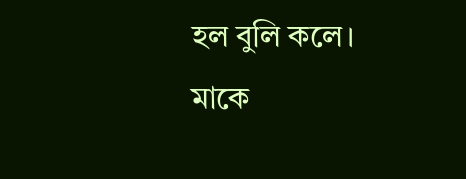হল বুলি কলে।
মাকে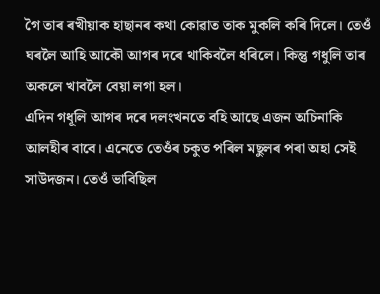গৈ তাৰ ৰখীয়াক হাছানৰ কথা কোৱাত তাক মুকলি কৰি দিলে। তেওঁ ঘৰলৈ আহি আকৌ আগৰ দৰে থাকিবলৈ ধৰিলে। কিন্তু গধুলি তাৰ অকলে খাবলৈ বেয়া লগা হল।
এদিন গধূলি আগৰ দৰে দলংখনতে বহি আছে এজন অচিনাকি আলহীৰ বাবে। এনেতে তেওঁৰ চকুত পৰিল মছুলৰ পৰা অহা সেই সাউদজন। তেওঁ ভাবিছিল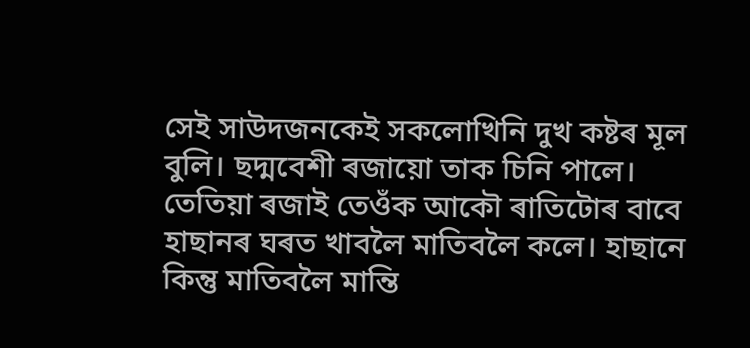সেই সাউদজনকেই সকলোখিনি দুখ কষ্টৰ মূল বুলি। ছদ্মবেশী ৰজায়ো তাক চিনি পালে।
তেতিয়া ৰজাই তেওঁক আকৌ ৰাতিটোৰ বাবে হাছানৰ ঘৰত খাবলৈ মাতিবলৈ কলে। হাছানে কিন্তু মাতিবলৈ মান্তি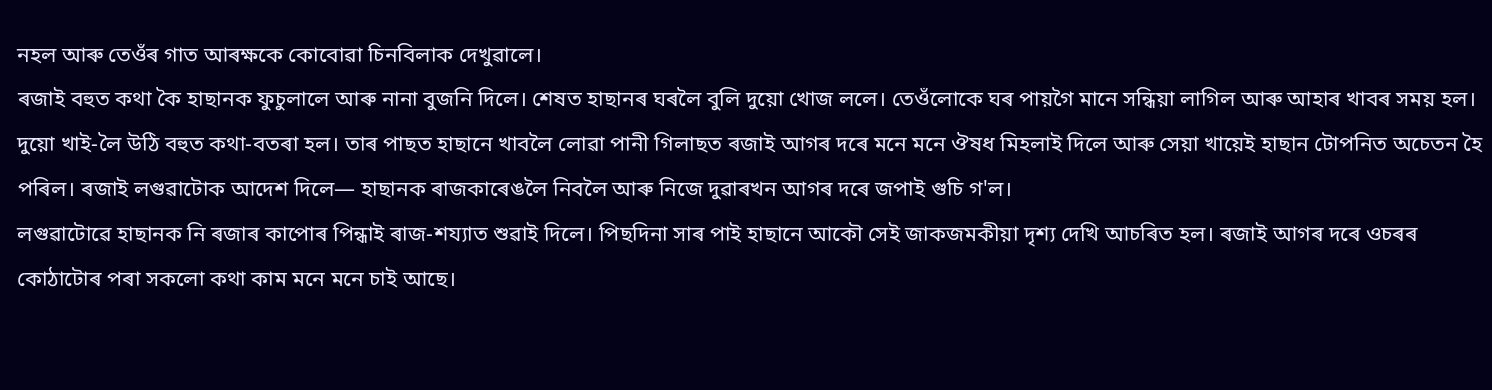নহল আৰু তেওঁৰ গাত আৰক্ষকে কোবোৱা চিনবিলাক দেখুৱালে।
ৰজাই বহুত কথা কৈ হাছানক ফুচুলালে আৰু নানা বুজনি দিলে। শেষত হাছানৰ ঘৰলৈ বুলি দুয়ো খোজ ললে। তেওঁলোকে ঘৰ পায়গৈ মানে সন্ধিয়া লাগিল আৰু আহাৰ খাবৰ সময় হল। দুয়ো খাই-লৈ উঠি বহুত কথা-বতৰা হল। তাৰ পাছত হাছানে খাবলৈ লোৱা পানী গিলাছত ৰজাই আগৰ দৰে মনে মনে ঔষধ মিহলাই দিলে আৰু সেয়া খায়েই হাছান টোপনিত অচেতন হৈ পৰিল। ৰজাই লগুৱাটোক আদেশ দিলে— হাছানক ৰাজকাৰেঙলৈ নিবলৈ আৰু নিজে দুৱাৰখন আগৰ দৰে জপাই গুচি গ'ল।
লগুৱাটোৱে হাছানক নি ৰজাৰ কাপোৰ পিন্ধাই ৰাজ-শয্যাত শুৱাই দিলে। পিছদিনা সাৰ পাই হাছানে আকৌ সেই জাকজমকীয়া দৃশ্য দেখি আচৰিত হল। ৰজাই আগৰ দৰে ওচৰৰ কোঠাটোৰ পৰা সকলো কথা কাম মনে মনে চাই আছে।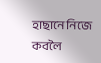হাছানে নিজে কবলৈ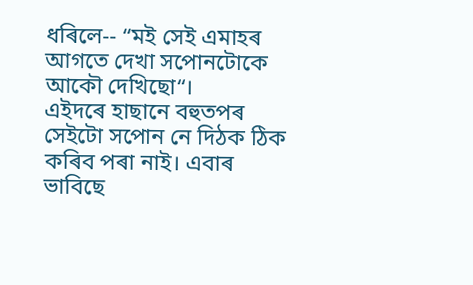ধৰিলে-- “মই সেই এমাহৰ আগতে দেখা সপোনটোকে আকৌ দেখিছো“।
এইদৰে হাছানে বহুতপৰ সেইটো সপোন নে দিঠক ঠিক কৰিব পৰা নাই। এবাৰ ভাবিছে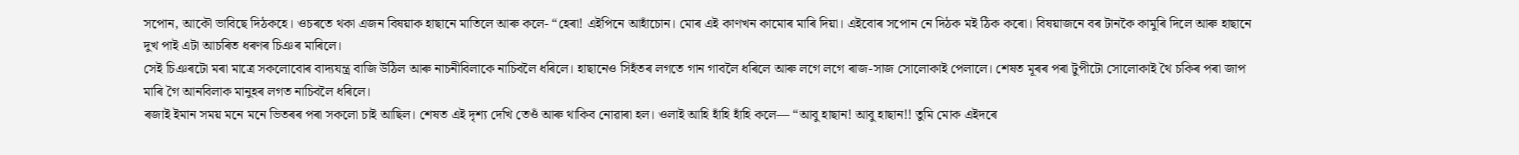সপোন, আকৌ ভাবিছে দিঠকহে। ওচৰতে থকা এজন বিষয়াক হাছানে মাতিলে আৰু কলে- “হেৰা! এইপিনে আহাঁচোন। মোৰ এই কাণখন কামোৰ মাৰি দিয়া। এইবোৰ সপোন নে দিঠক মই ঠিক কৰো। বিষয়াজনে বৰ টানকৈ কামুৰি দিলে আৰু হাছানে দুখ পাই এটা আচৰিত ধৰণৰ চিঞৰ মাৰিলে।
সেই চিঞৰটো মৰা মাত্ৰে সকলোবোৰ বাদ্যযন্ত্ৰ বাজি উঠিল আৰু নাচনীবিলাকে নাচিবলৈ ধৰিলে। হাছানেও সিহঁতৰ লগতে গান গাবলৈ ধৰিলে আৰু লগে লগে ৰাজ-সাজ সোলোকাই পেলালে। শেষত মূৰৰ পৰা টুপীটো সোলোকাই থৈ চকিৰ পৰা জাপ মাৰি গৈ আনবিলাক মানুহৰ লগত নাচিবলৈ ধৰিলে।
ৰজাই ইমান সময় মনে মনে ভিতৰৰ পৰা সকলো চাই আছিল। শেষত এই দৃশ্য দেখি তেওঁ আৰু থাকিব নোৱাৰা হল। ওলাই আহি হাঁহি হাঁহি কলে— “আবু হাছান! আবু হাছান!! তুমি মোক এইদৰে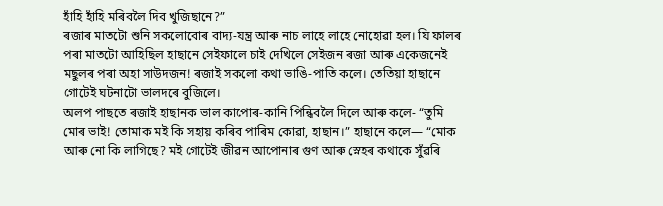হাঁহি হাঁহি মৰিবলৈ দিব খুজিছানে?”
ৰজাৰ মাতটো শুনি সকলোবোৰ বাদ্য-যন্ত্ৰ আৰু নাচ লাহে লাহে নোহোৱা হল। যি ফালৰ পৰা মাতটো আহিছিল হাছানে সেইফালে চাই দেখিলে সেইজন ৰজা আৰু একেজনেই মছুলৰ পৰা অহা সাউদজন! ৰজাই সকলো কথা ভাঙি-পাতি কলে। তেতিয়া হাছানে গোটেই ঘটনাটো ভালদৰে বুজিলে।
অলপ পাছতে ৰজাই হাছানক ভাল কাপোৰ-কানি পিন্ধিবলৈ দিলে আৰু কলে- “তুমি মোৰ ভাই! তোমাক মই কি সহায় কৰিব পাৰিম কোৱা, হাছান।” হাছানে কলে— “মোক আৰু নো কি লাগিছে? মই গোটেই জীৱন আপোনাৰ গুণ আৰু স্নেহৰ কথাকে সুঁৱৰি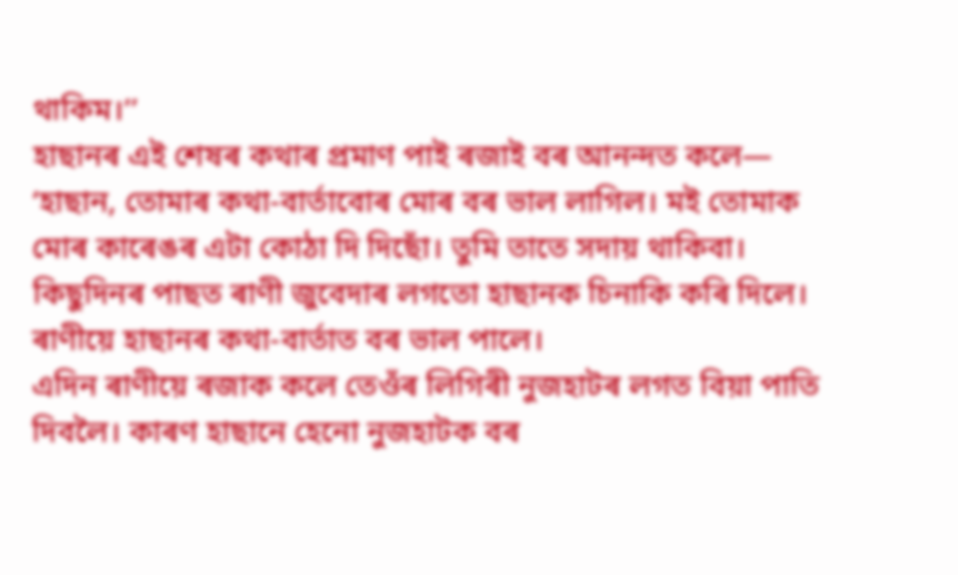থাকিম।’’
হাছানৰ এই শেষৰ কথাৰ প্ৰমাণ পাই ৰজাই বৰ আনন্দত কলে— ‘হাছান, তোমাৰ কথা-বাৰ্তাবোৰ মোৰ বৰ ভাল লাগিল। মই তোমাক মোৰ কাৰেঙৰ এটা কোঠা দি দিছোঁ। তুমি তাতে সদায় থাকিবা। কিছুদিনৰ পাছত ৰাণী জুবেদাৰ লগতো হাছানক চিনাকি কৰি দিলে। ৰাণীয়ে হাছানৰ কথা-বাৰ্তাত বৰ ভাল পালে।
এদিন ৰাণীয়ে ৰজাক কলে তেওঁৰ লিগিৰী নুজহাটৰ লগত বিয়া পাতি দিবলৈ। কাৰণ হাছানে হেনো নুজহাটক বৰ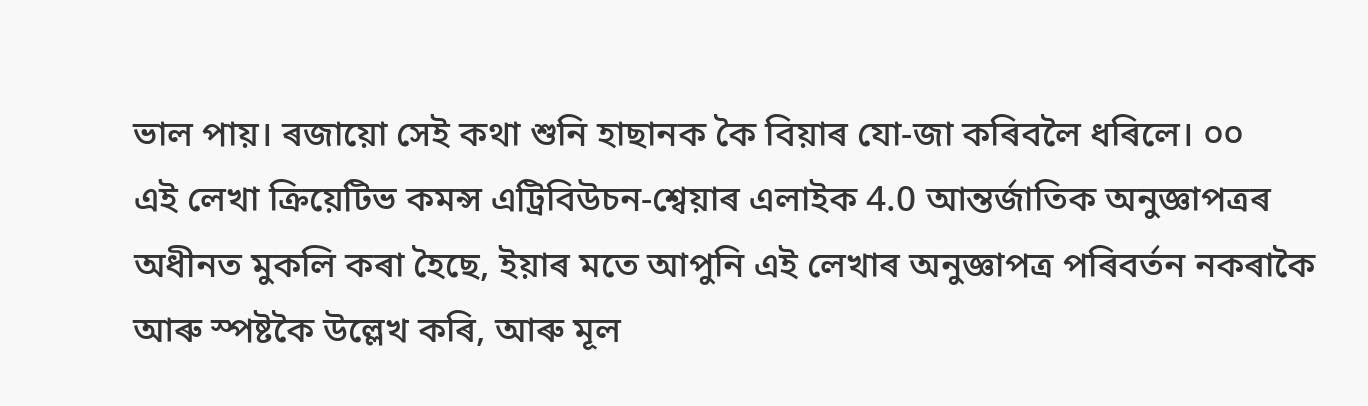ভাল পায়। ৰজায়ো সেই কথা শুনি হাছানক কৈ বিয়াৰ যো-জা কৰিবলৈ ধৰিলে। ০০
এই লেখা ক্ৰিয়েটিভ কমন্স এট্ৰিবিউচন-শ্বেয়াৰ এলাইক 4.0 আন্তৰ্জাতিক অনুজ্ঞাপত্ৰৰ অধীনত মুকলি কৰা হৈছে, ইয়াৰ মতে আপুনি এই লেখাৰ অনুজ্ঞাপত্ৰ পৰিবৰ্তন নকৰাকৈ আৰু স্পষ্টকৈ উল্লেখ কৰি, আৰু মূল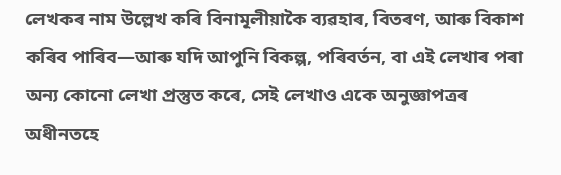লেখকৰ নাম উল্লেখ কৰি বিনামূলীয়াকৈ ব্যৱহাৰ, বিতৰণ, আৰু বিকাশ কৰিব পাৰিব—আৰু যদি আপুনি বিকল্প, পৰিবৰ্তন, বা এই লেখাৰ পৰা অন্য কোনো লেখা প্ৰস্তুত কৰে, সেই লেখাও একে অনুজ্ঞাপত্ৰৰ অধীনতহে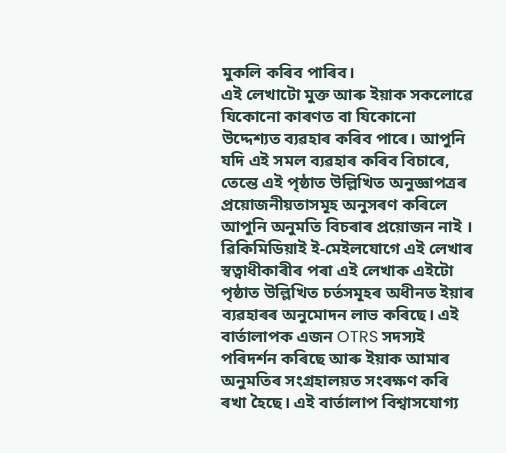মুকলি কৰিব পাৰিব।
এই লেখাটো মুক্ত আৰু ইয়াক সকলোৱে যিকোনো কাৰণত বা যিকোনো উদ্দেশ্যত ব্যৱহাৰ কৰিব পাৰে। আপুনি যদি এই সমল ব্যৱহাৰ কৰিব বিচাৰে, তেন্তে এই পৃষ্ঠাত উল্লিখিত অনুজ্ঞাপত্ৰৰ প্ৰয়োজনীয়তাসমূহ অনুসৰণ কৰিলে আপুনি অনুমতি বিচৰাৰ প্ৰয়োজন নাই ।
ৱিকিমিডিয়াই ই-মেইলযোগে এই লেখাৰ স্বত্বাধীকাৰীৰ পৰা এই লেখাক এইটো পৃষ্ঠাত উল্লিখিত চৰ্তসমূহৰ অধীনত ইয়াৰ ব্যৱহাৰৰ অনুমোদন লাভ কৰিছে। এই বাৰ্তালাপক এজন OTRS সদস্যই পৰিদৰ্শন কৰিছে আৰু ইয়াক আমাৰ অনুমতিৰ সংগ্ৰহালয়ত সংৰক্ষণ কৰি ৰখা হৈছে। এই বাৰ্তালাপ বিশ্বাসযোগ্য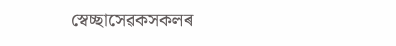স্বেচ্ছাসেৱকসকলৰ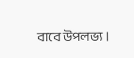বাবে উপলভ্য।